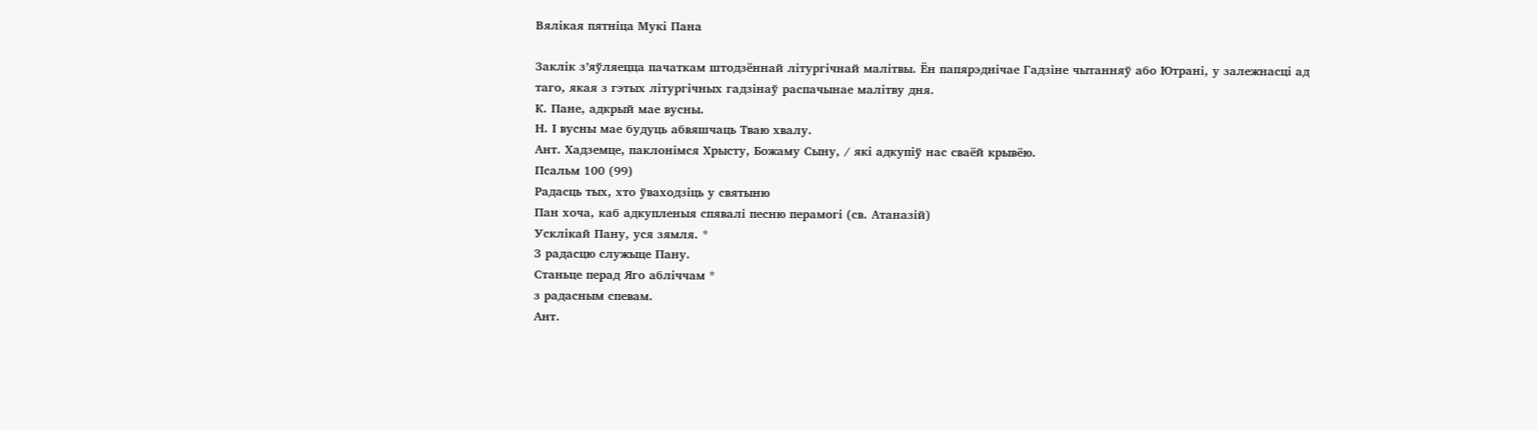Вялікая пятніца Мукі Пана

Заклік з’яўляецца пачаткам штодзённай літургічнай малітвы. Ён папярэднічае Гадзіне чытанняў або Ютрані, у залежнасці ад таго, якая з гэтых літургічных гадзінаў распачынае малітву дня.
К. Пане, адкрый мае вусны.
Н. І вусны мае будуць абвяшчаць Тваю хвалу.
Ант. Хадземце, паклонімся Хрысту, Божаму Сыну, / які адкупіў нас сваёй крывёю.
Псальм 100 (99)
Радасць тых, хто ўваходзіць у святыню
Пан хоча, каб адкупленыя спявалі песню перамогі (св. Атаназій)
Усклікай Пану, уся зямля. *
З радасцю служыце Пану.
Станьце перад Яго абліччам *
з радасным спевам.
Ант.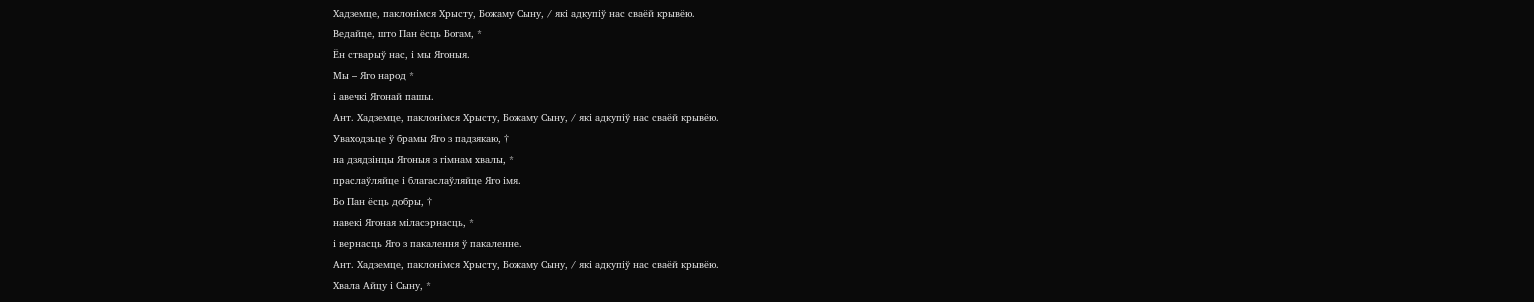Хадземце, паклонімся Хрысту, Божаму Сыну, / які адкупіў нас сваёй крывёю.
Ведайце, што Пан ёсць Богам, *
Ён стварыў нас, і мы Ягоныя.
Мы – Яго народ *
і авечкі Ягонай пашы.
Ант. Хадземце, паклонімся Хрысту, Божаму Сыну, / які адкупіў нас сваёй крывёю.
Уваходзьце ў брамы Яго з падзякаю, †
на дзядзінцы Ягоныя з гімнам хвалы, *
праслаўляйце і благаслаўляйце Яго імя.
Бо Пан ёсць добры, †
навекі Ягоная міласэрнасць, *
і вернасць Яго з пакалення ў пакаленне.
Ант. Хадземце, паклонімся Хрысту, Божаму Сыну, / які адкупіў нас сваёй крывёю.
Хвала Айцу і Сыну, *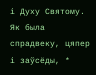і Духу Святому.
Як была спрадвеку, цяпер і заўсёды, *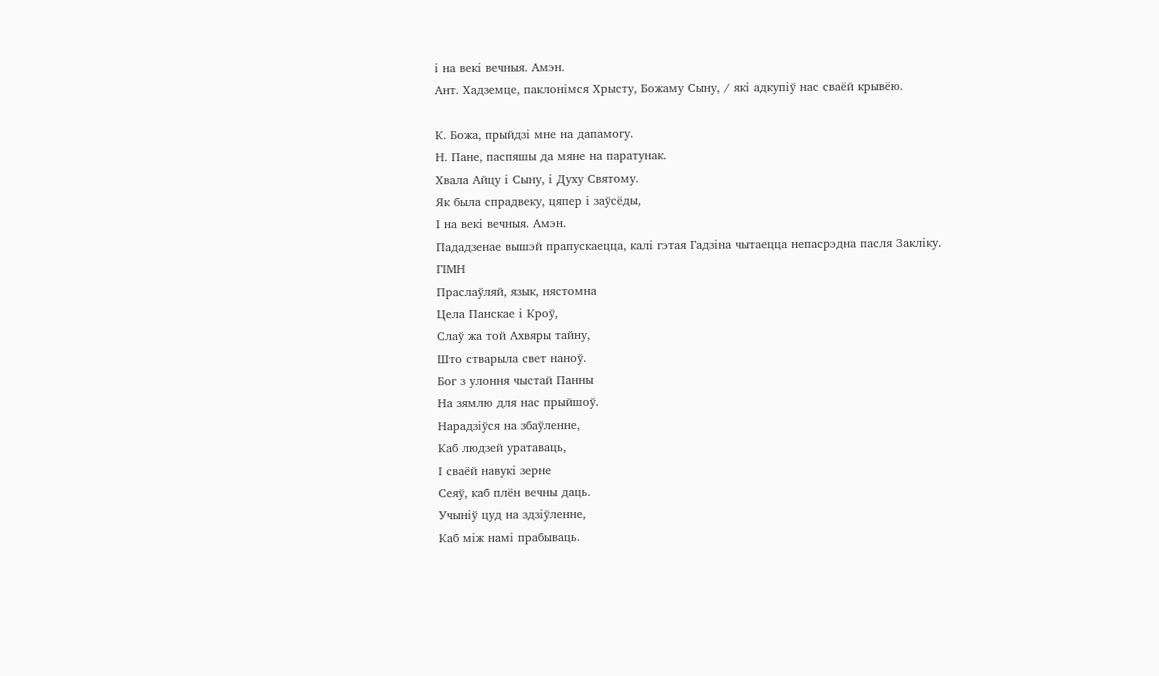і на векі вечныя. Амэн.
Ант. Хадземце, паклонімся Хрысту, Божаму Сыну, / які адкупіў нас сваёй крывёю.

К. Божа, прыйдзі мне на дапамогу.
Н. Пане, паспяшы да мяне на паратунак.
Хвала Айцу і Сыну, і Духу Святому.
Як была спрадвеку, цяпер і заўсёды,
І на векі вечныя. Амэн.
Пададзенае вышэй прапускаецца, калі гэтая Гадзіна чытаецца непасрэдна пасля Закліку.
ГІМН
Праслаўляй, язык, нястомна
Цела Панскае і Кроў,
Слаў жа той Ахвяры тайну,
Што стварыла свет наноў.
Бог з улоння чыстай Панны
На зямлю для нас прыйшоў.
Нарадзіўся на збаўленне,
Каб людзей уратаваць,
І сваёй навукі зерне
Сеяў, каб плён вечны даць.
Учыніў цуд на здзіўленне,
Каб між намі прабываць.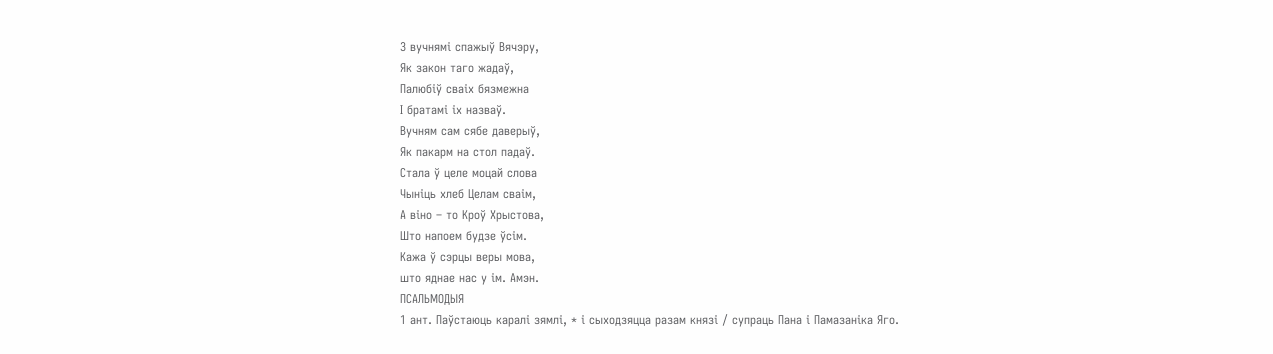З вучнямі спажыў Вячэру,
Як закон таго жадаў,
Палюбіў сваіх бязмежна
І братамі іх назваў.
Вучням сам сябе даверыў,
Як пакарм на стол падаў.
Стала ў целе моцай слова
Чыніць хлеб Целам сваім,
А віно – то Кроў Хрыстова,
Што напоем будзе ўсім.
Кажа ў сэрцы веры мова,
што яднае нас у ім. Амэн.
ПСАЛЬМОДЫЯ
1 ант. Паўстаюць каралі зямлі, * і сыходзяцца разам князі / супраць Пана і Памазаніка Яго.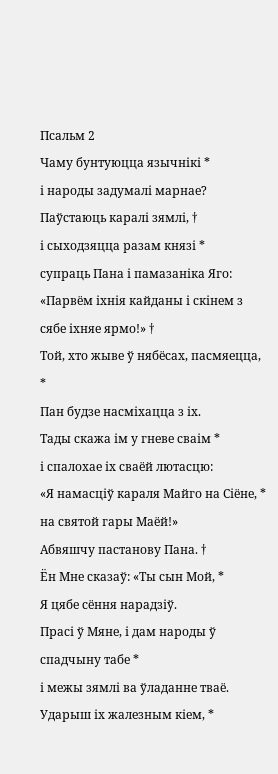Псальм 2
Чаму бунтуюцца язычнікі *
і народы задумалі марнае?
Паўстаюць каралі зямлі, †
і сыходзяцца разам князі *
супраць Пана і памазаніка Яго:
«Парвём іхнія кайданы і скінем з сябе іхняе ярмо!» †
Той, хто жыве ў нябёсах, пасмяецца, *
Пан будзе насміхацца з іх.
Тады скажа ім у гневе сваім *
і спалохае іх сваёй лютасцю:
«Я намасціў караля Майго на Сіёне, *
на святой гары Маёй!»
Абвяшчу пастанову Пана. †
Ён Мне сказаў: «Ты сын Мой, *
Я цябе сёння нарадзіў.
Прасі ў Мяне, і дам народы ў спадчыну табе *
і межы зямлі ва ўладанне тваё.
Ударыш іх жалезным кіем, *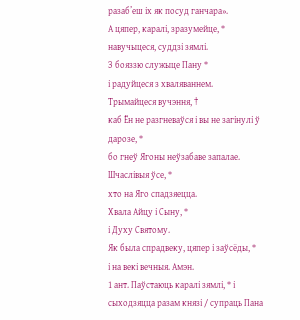разаб’еш іх як посуд ганчара».
А цяпер, каралі, зразумейце, *
навучыцеся, суддзі зямлі.
З бояззю служыце Пану *
і радуйцеся з хваляваннем.
Трымайцеся вучэння, †
каб Ён не разгневаўся і вы не загінулі ў дарозе, *
бо гнеў Ягоны неўзабаве запалае.
Шчаслівыя ўсе, *
хто на Яго спадзяецца.
Хвала Айцу і Сыну, *
і Духу Святому.
Як была спрадвеку, цяпер і заўсёды, *
і на векі вечныя. Амэн.
1 ант. Паўстаюць каралі зямлі, * і сыходзяцца разам князі / супраць Пана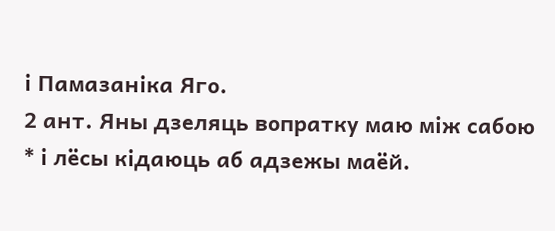і Памазаніка Яго.
2 ант. Яны дзеляць вопратку маю між сабою * і лёсы кідаюць аб адзежы маёй.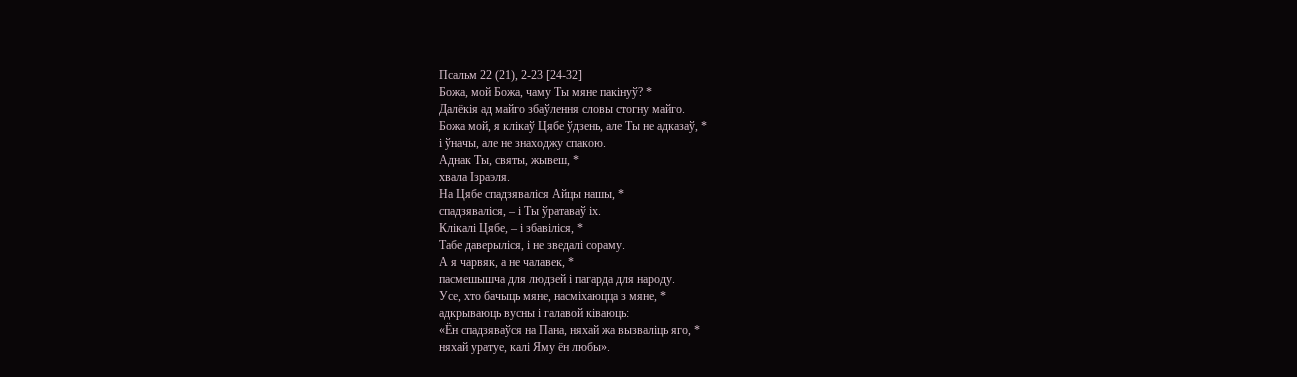Псальм 22 (21), 2-23 [24-32]
Божа, мой Божа, чаму Ты мяне пакінуў? *
Далёкія ад майго збаўлення словы стогну майго.
Божа мой, я клікаў Цябе ўдзень, але Ты не адказаў, *
і ўначы, але не знаходжу спакою.
Аднак Ты, святы, жывеш, *
хвала Ізраэля.
На Цябе спадзяваліся Айцы нашы, *
спадзяваліся, – і Ты ўратаваў іх.
Клікалі Цябе, – і збавіліся, *
Табе даверыліся, і не зведалі сораму.
А я чарвяк, а не чалавек, *
пасмешышча для людзей і пагарда для народу.
Усе, хто бачыць мяне, насміхаюцца з мяне, *
адкрываюць вусны і галавой ківаюць:
«Ён спадзяваўся на Пана, няхай жа вызваліць яго, *
няхай уратуе, калі Яму ён любы».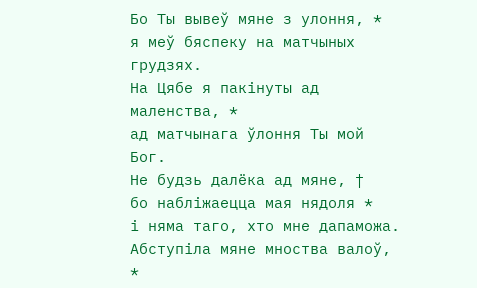Бо Ты вывеў мяне з улоння, *
я меў бяспеку на матчыных грудзях.
На Цябе я пакінуты ад маленства, *
ад матчынага ўлоння Ты мой Бог.
Не будзь далёка ад мяне, †
бо набліжаецца мая нядоля *
і няма таго, хто мне дапаможа.
Абступіла мяне мноства валоў, *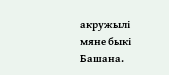акружылі мяне быкі Башана.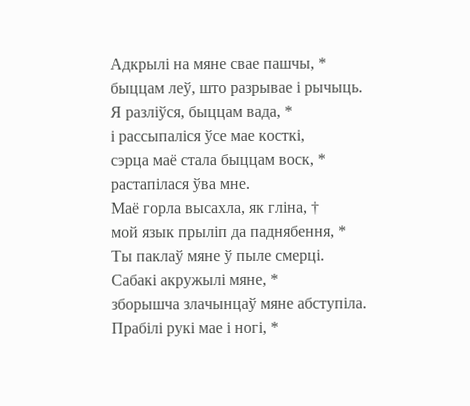Адкрылі на мяне свае пашчы, *
быццам леў, што разрывае і рычыць.
Я разліўся, быццам вада, *
і рассыпаліся ўсе мае косткі,
сэрца маё стала быццам воск, *
растапілася ўва мне.
Маё горла высахла, як гліна, †
мой язык прыліп да паднябення, *
Ты паклаў мяне ў пыле смерці.
Сабакі акружылі мяне, *
зборышча злачынцаў мяне абступіла.
Прабілі рукі мае і ногі, *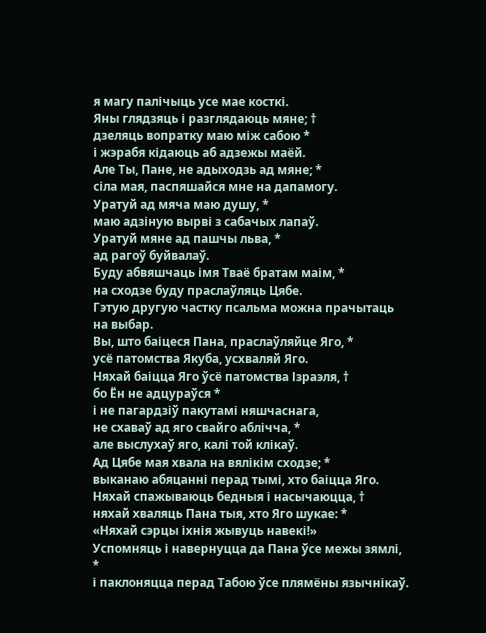я магу палічыць усе мае косткі.
Яны глядзяць і разглядаюць мяне; †
дзеляць вопратку маю між сабою *
і жэрабя кідаюць аб адзежы маёй.
Але Ты, Пане, не адыходзь ад мяне; *
сіла мая, паспяшайся мне на дапамогу.
Уратуй ад мяча маю душу, *
маю адзіную вырві з сабачых лапаў.
Уратуй мяне ад пашчы льва, *
ад рагоў буйвалаў.
Буду абвяшчаць імя Тваё братам маім, *
на сходзе буду праслаўляць Цябе.
Гэтую другую частку псальма можна прачытаць на выбар.
Вы, што баіцеся Пана, праслаўляйце Яго, *
усё патомства Якуба, усхваляй Яго.
Няхай баіцца Яго ўсё патомства Ізраэля, †
бо Ён не адцураўся *
і не пагардзіў пакутамі няшчаснага,
не схаваў ад яго свайго аблічча, *
але выслухаў яго, калі той клікаў.
Ад Цябе мая хвала на вялікім сходзе; *
выканаю абяцанні перад тымі, хто баіцца Яго.
Няхай спажываюць бедныя і насычаюцца, †
няхай хваляць Пана тыя, хто Яго шукае: *
«Няхай сэрцы іхнія жывуць навекі!»
Успомняць і навернуцца да Пана ўсе межы зямлі, *
і паклоняцца перад Табою ўсе плямёны язычнікаў.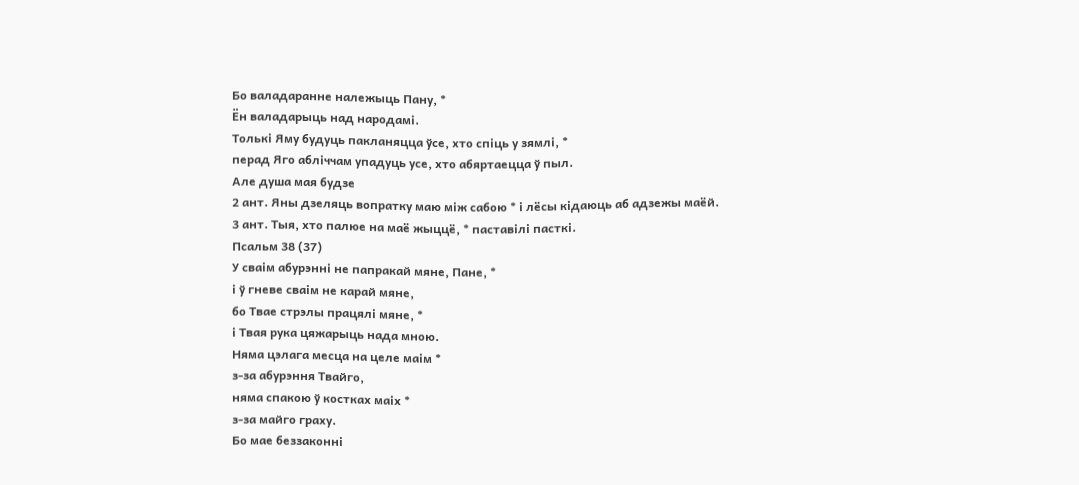Бо валадаранне належыць Пану, *
Ён валадарыць над народамі.
Толькі Яму будуць пакланяцца ўсе, хто спіць у зямлі, *
перад Яго абліччам упадуць усе, хто абяртаецца ў пыл.
Але душа мая будзе
2 ант. Яны дзеляць вопратку маю між сабою * і лёсы кідаюць аб адзежы маёй.
3 ант. Тыя, хто палюе на маё жыццё, * паставілі пасткі.
Псальм 38 (37)
У сваім абурэнні не папракай мяне, Пане, *
і ў гневе сваім не карай мяне,
бо Твае стрэлы працялі мяне, *
і Твая рука цяжарыць нада мною.
Няма цэлага месца на целе маім *
з-за абурэння Твайго,
няма спакою ў костках маіх *
з-за майго граху.
Бо мае беззаконні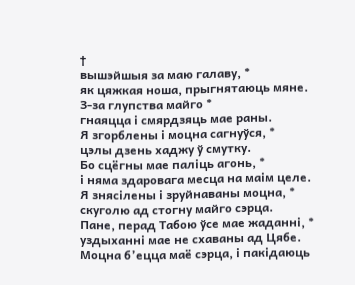†
вышэйшыя за маю галаву, *
як цяжкая ноша, прыгнятаюць мяне.
З-за глупства майго *
гнаяцца і смярдзяць мае раны.
Я згорблены і моцна сагнуўся, *
цэлы дзень хаджу ў смутку.
Бо сцёгны мае паліць агонь, *
і няма здаровага месца на маім целе.
Я знясілены і зруйнаваны моцна, *
скуголю ад стогну майго сэрца.
Пане, перад Табою ўсе мае жаданні, *
уздыханні мае не схаваны ад Цябе.
Моцна б’ецца маё сэрца, і пакідаюць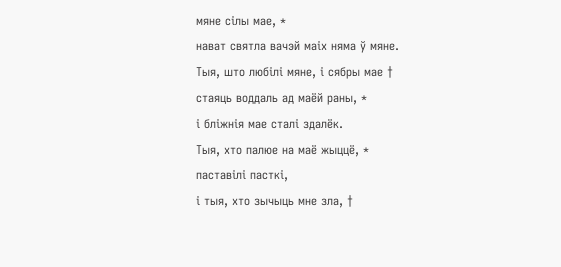мяне сілы мае, *
нават святла вачэй маіх няма ў мяне.
Тыя, што любілі мяне, і сябры мае †
стаяць воддаль ад маёй раны, *
і бліжнія мае сталі здалёк.
Тыя, хто палюе на маё жыццё, *
паставілі пасткі,
і тыя, хто зычыць мне зла, †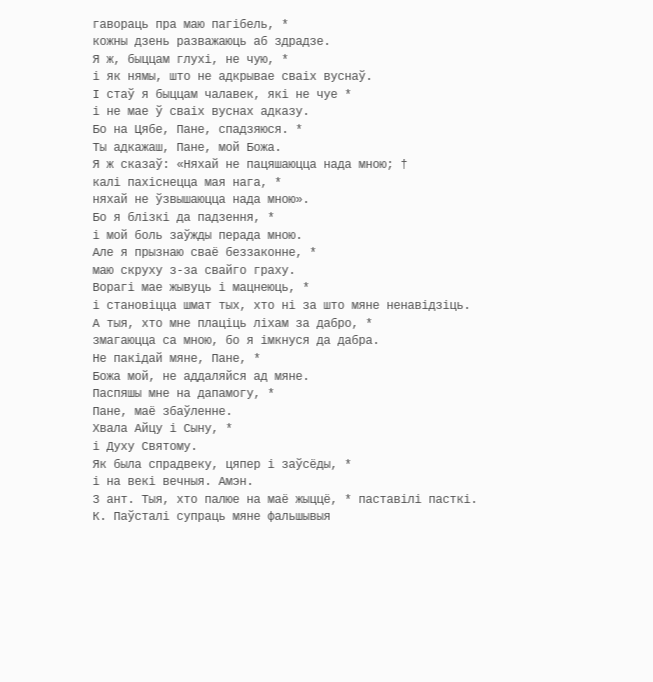гавораць пра маю пагібель, *
кожны дзень разважаюць аб здрадзе.
Я ж, быццам глухі, не чую, *
і як нямы, што не адкрывае сваіх вуснаў.
І стаў я быццам чалавек, які не чуе *
і не мае ў сваіх вуснах адказу.
Бо на Цябе, Пане, спадзяюся. *
Ты адкажаш, Пане, мой Божа.
Я ж сказаў: «Няхай не пацяшаюцца нада мною; †
калі пахіснецца мая нага, *
няхай не ўзвышаюцца нада мною».
Бо я блізкі да падзення, *
і мой боль заўжды перада мною.
Але я прызнаю сваё беззаконне, *
мaю скруху з-за свайго граху.
Ворагі мае жывуць і мацнеюць, *
і становіцца шмат тых, хто ні за што мяне ненавідзіць.
А тыя, хто мне плаціць ліхам за дабро, *
змагаюцца са мною, бо я імкнуся да дабра.
Не пакідай мяне, Пане, *
Божа мой, не аддаляйся ад мяне.
Паспяшы мне на дапамогу, *
Пане, маё збаўленне.
Хвала Айцу і Сыну, *
і Духу Святому.
Як была спрадвеку, цяпер і заўсёды, *
і на векі вечныя. Амэн.
3 ант. Тыя, хто палюе на маё жыццё, * паставілі пасткі.
К. Паўсталі супраць мяне фальшывыя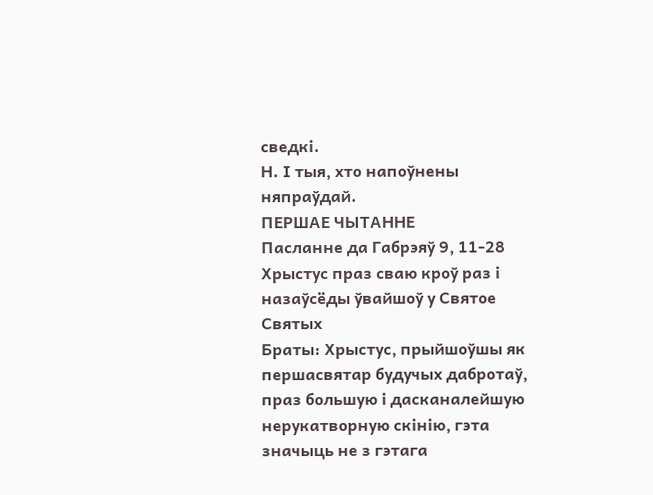сведкі.
Н. І тыя, хто напоўнены няпраўдай.
ПЕРШАЕ ЧЫТАННЕ
Пасланне да Габрэяў 9, 11-28
Хрыстус праз сваю кроў раз і назаўсёды ўвайшоў у Святое Святых
Браты: Хрыстус, прыйшоўшы як першасвятар будучых дабротаў, праз большую і дасканалейшую нерукатворную скінію, гэта значыць не з гэтага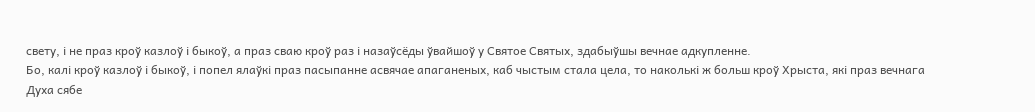свету, і не праз кроў казлоў і быкоў, а праз сваю кроў раз і назаўсёды ўвайшоў у Святое Святых, здабыўшы вечнае адкупленне.
Бо, калі кроў казлоў і быкоў, і попел ялаўкі праз пасыпанне асвячае апаганеных, каб чыстым стала цела, то наколькі ж больш кроў Хрыста, які праз вечнага Духа сябе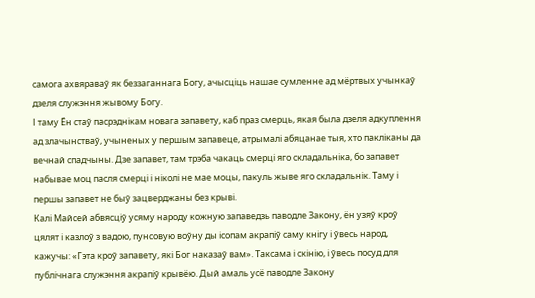самога ахвяраваў як беззаганнага Богу, ачысціць нашае сумленне ад мёртвых учынкаў дзеля служэння жывому Богу.
І таму Ён стаў пасрэднікам новага запавету, каб праз смерць, якая была дзеля адкуплення ад злачынстваў, учыненых у першым запавеце, атрымалі абяцанае тыя, хто пакліканы да вечнай спадчыны. Дзе запавет, там трэба чакаць смерці яго складальніка, бо запавет набывае моц пасля смерці і ніколі не мае моцы, пакуль жыве яго складальнік. Таму і першы запавет не быў зацверджаны без крыві.
Калі Майсей абвясціў усяму народу кожную запаведзь паводле Закону, ён узяў кроў цялят і казлоў з вадою, пунсовую воўну ды ісопам акрапіў саму кнігу і ўвесь народ, кажучы: «Гэта кроў запавету, які Бог наказаў вам». Таксама і скінію, і ўвесь посуд для публічнага служэння акрапіў крывёю. Дый амаль усё паводле Закону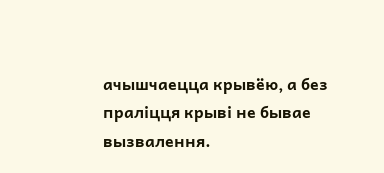ачышчаецца крывёю, а без праліцця крыві не бывае вызвалення.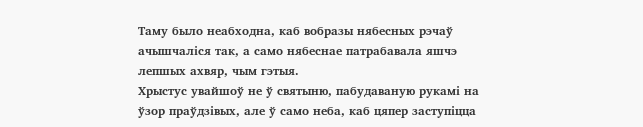Таму было неабходна, каб вобразы нябесных рэчаў ачышчаліся так, а само нябеснае патрабавала яшчэ лепшых ахвяр, чым гэтыя.
Хрыстус увайшоў не ў святыню, пабудаваную рукамі на ўзор праўдзівых, але ў само неба, каб цяпер заступіцца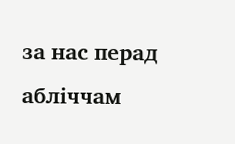за нас перад абліччам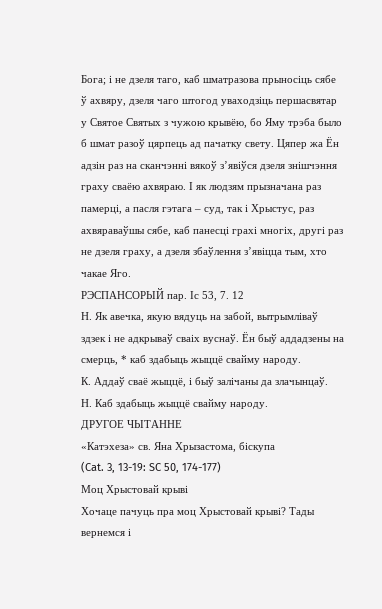Бога; і не дзеля таго, каб шматразова прыносіць сябе ў ахвяру, дзеля чаго штогод уваходзіць першасвятар у Святое Святых з чужою крывёю, бо Яму трэба было б шмат разоў цярпець ад пачатку свету. Цяпер жа Ён адзін раз на сканчэнні вякоў з’явіўся дзеля знішчэння граху сваёю ахвяраю. І як людзям прызначана раз памерці, а пасля гэтага – суд, так і Хрыстус, раз ахвяраваўшы сябе, каб панесці грахі многіх, другі раз не дзеля граху, а дзеля збаўлення з’явіцца тым, хто чакае Яго.
РЭСПАНСОРЫЙ пар. Іс 53, 7. 12
Н. Як авечка, якую вядуць на забой, вытрымліваў здзек і не адкрываў сваіх вуснаў. Ён быў аддадзены на смерць, * каб здабыць жыццё свайму народу.
К. Аддаў сваё жыццё, і быў залічаны да злачынцаў.
Н. Каб здабыць жыццё свайму народу.
ДРУГОЕ ЧЫТАННЕ
«Катэхеза» св. Яна Хрызастома, біскупа
(Cat. 3, 13-19: SC 50, 174-177)
Моц Хрыстовай крыві
Хочаце пачуць пра моц Хрыстовай крыві? Тады вернемся і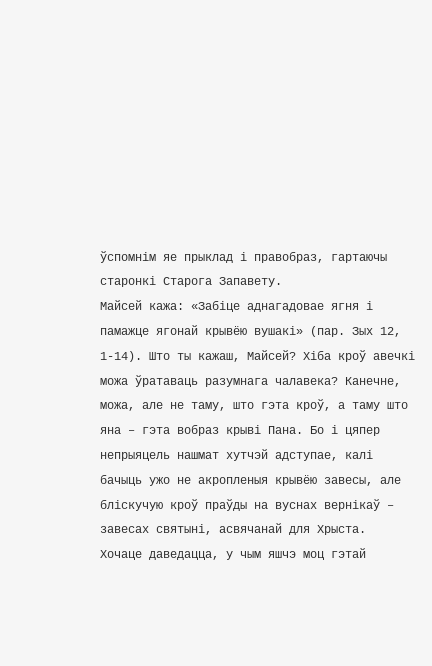ўспомнім яе прыклад і правобраз, гартаючы старонкі Старога Запавету.
Майсей кажа: «Забіце аднагадовае ягня і памажце ягонай крывёю вушакі» (пар. Зых 12, 1-14). Што ты кажаш, Майсей? Хіба кроў авечкі можа ўратаваць разумнага чалавека? Канечне, можа, але не таму, што гэта кроў, а таму што яна – гэта вобраз крыві Пана. Бо і цяпер непрыяцель нашмат хутчэй адступае, калі бачыць ужо не акропленыя крывёю завесы, але бліскучую кроў праўды на вуснах вернікаў – завесах святыні, асвячанай для Хрыста.
Хочаце даведацца, у чым яшчэ моц гэтай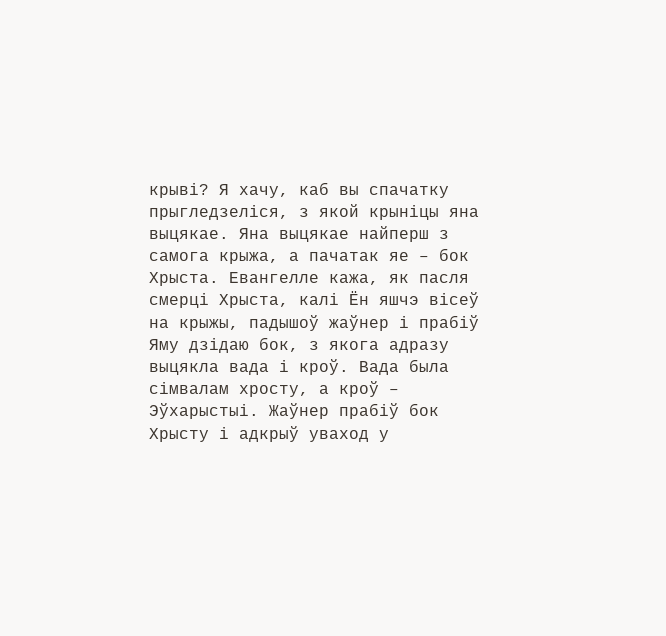крыві? Я хачу, каб вы спачатку прыгледзеліся, з якой крыніцы яна выцякае. Яна выцякае найперш з самога крыжа, а пачатак яе – бок Хрыста. Евангелле кажа, як пасля смерці Хрыста, калі Ён яшчэ вісеў на крыжы, падышоў жаўнер і прабіў Яму дзідаю бок, з якога адразу выцякла вада і кроў. Вада была сімвалам хросту, а кроў – Эўхарыстыі. Жаўнер прабіў бок Хрысту і адкрыў уваход у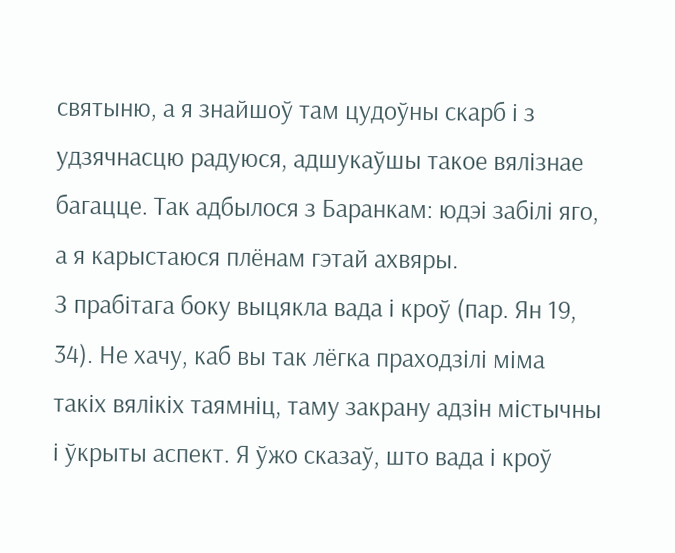святыню, а я знайшоў там цудоўны скарб і з удзячнасцю радуюся, адшукаўшы такое вялізнае багацце. Так адбылося з Баранкам: юдэі забілі яго, а я карыстаюся плёнам гэтай ахвяры.
З прабітага боку выцякла вада і кроў (пар. Ян 19, 34). Не хачу, каб вы так лёгка праходзілі міма такіх вялікіх таямніц, таму закрану адзін містычны і ўкрыты аспект. Я ўжо сказаў, што вада і кроў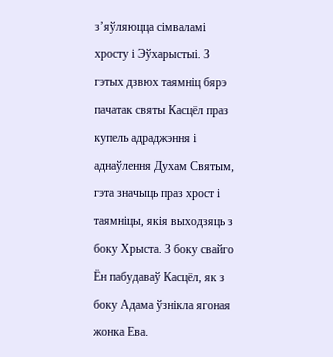з’яўляюцца сімваламі хросту і Эўхарыстыі. З гэтых дзвюх таямніц бярэ пачатак святы Касцёл праз купель адраджэння і аднаўлення Духам Святым, гэта значыць праз хрост і таямніцы, якія выходзяць з боку Хрыста. З боку свайго Ён пабудаваў Касцёл, як з боку Адама ўзнікла ягоная жонка Ева.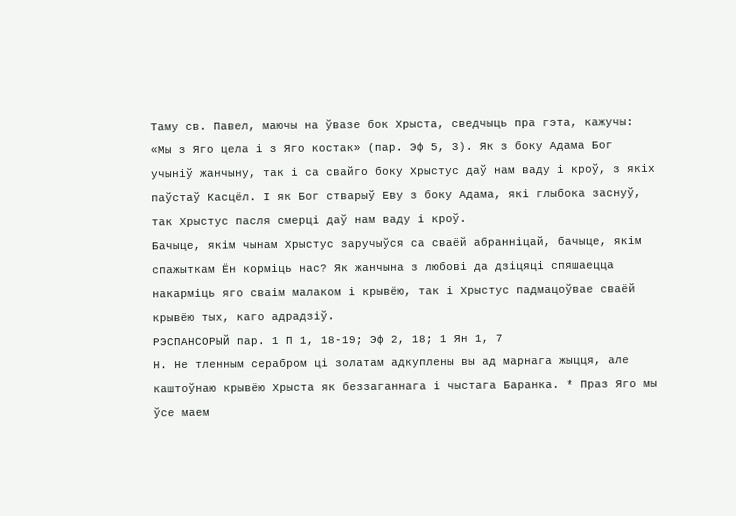Таму св. Павел, маючы на ўвазе бок Хрыста, сведчыць пра гэта, кажучы: «Мы з Яго цела і з Яго костак» (пар. Эф 5, 3). Як з боку Адама Бог учыніў жанчыну, так і са свайго боку Хрыстус даў нам ваду і кроў, з якіх паўстаў Касцёл. І як Бог стварыў Еву з боку Адама, які глыбока заснуў, так Хрыстус пасля смерці даў нам ваду і кроў.
Бачыце, якім чынам Хрыстус заручыўся са сваёй абранніцай, бачыце, якім спажыткам Ён корміць нас? Як жанчына з любові да дзіцяці спяшаецца накарміць яго сваім малаком і крывёю, так і Хрыстус падмацоўвае сваёй крывёю тых, каго адрадзіў.
РЭСПАНСОРЫЙ пар. 1 П 1, 18-19; Эф 2, 18; 1 Ян 1, 7
Н. Не тленным серабром ці золатам адкуплены вы ад марнага жыцця, але каштоўнаю крывёю Хрыста як беззаганнага і чыстага Баранка. * Праз Яго мы ўсе маем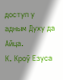доступ у адным Духу да Айца.
К. Кроў Езуса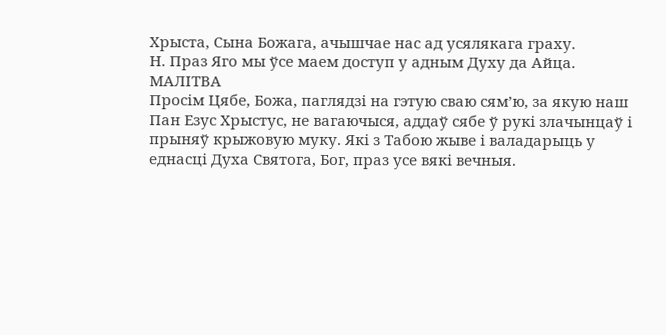Хрыста, Сына Божага, ачышчае нас ад усялякага граху.
Н. Праз Яго мы ўсе маем доступ у адным Духу да Айца.
МАЛІТВА
Просім Цябе, Божа, паглядзі на гэтую сваю сям’ю, за якую наш Пан Езус Хрыстус, не вагаючыся, аддаў сябе ў рукі злачынцаў і прыняў крыжовую муку. Які з Табою жыве і валадарыць у еднасці Духа Святога, Бог, праз усе вякі вечныя.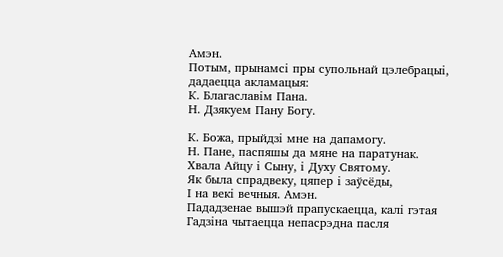Амэн.
Потым, прынамсі пры супольнай цэлебрацыі, дадаецца акламацыя:
К. Благаславім Пана.
Н. Дзякуем Пану Богу.

К. Божа, прыйдзі мне на дапамогу.
Н. Пане, паспяшы да мяне на паратунак.
Хвала Айцу і Сыну, і Духу Святому.
Як была спрадвеку, цяпер і заўсёды,
І на векі вечныя. Амэн.
Пададзенае вышэй прапускаецца, калі гэтая Гадзіна чытаецца непасрэдна пасля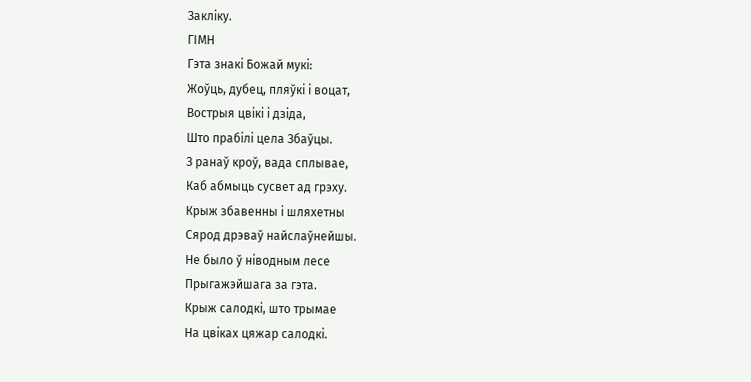Закліку.
ГІМН
Гэта знакі Божай мукі:
Жоўць, дубец, пляўкі і воцат,
Вострыя цвікі і дзіда,
Што прабілі цела Збаўцы.
З ранаў кроў, вада сплывае,
Каб абмыць сусвет ад грэху.
Крыж збавенны і шляхетны
Сярод дрэваў найслаўнейшы.
Не было ў ніводным лесе
Прыгажэйшага за гэта.
Крыж салодкі, што трымае
На цвіках цяжар салодкі.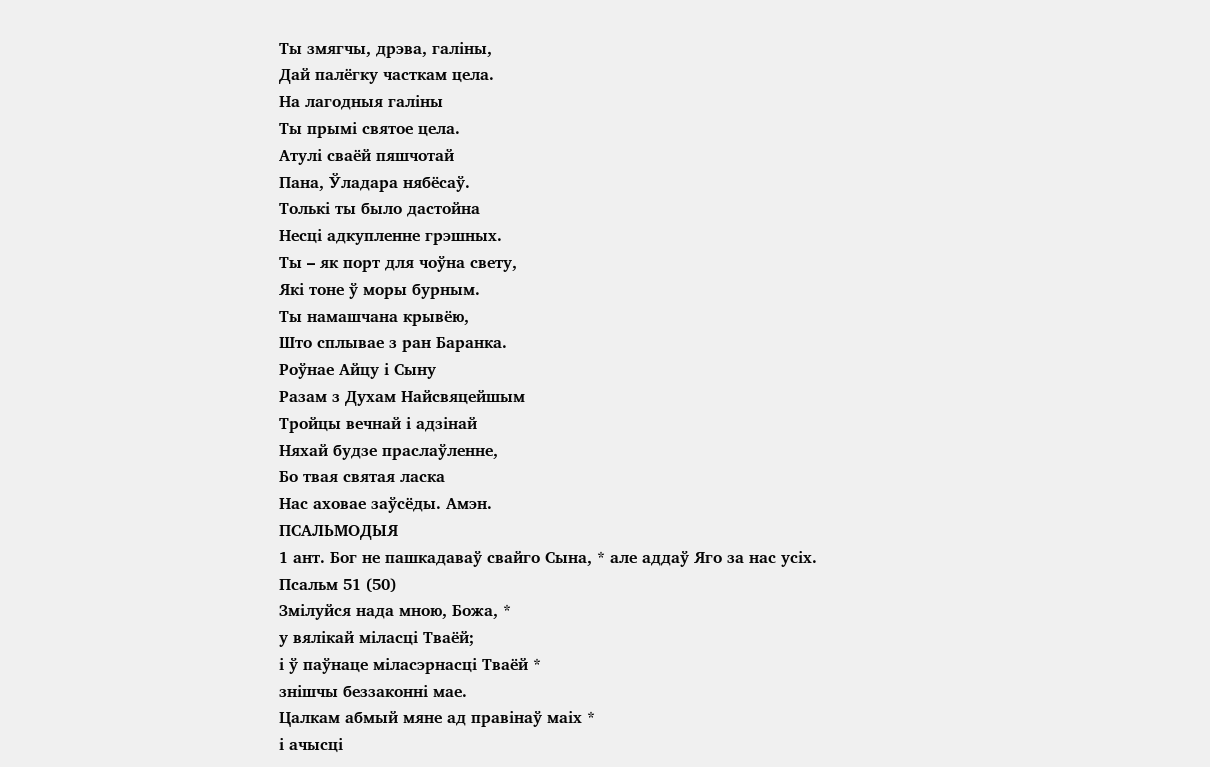Ты змягчы, дрэва, галіны,
Дай палёгку часткам цела.
На лагодныя галіны
Ты прымі святое цела.
Атулі сваёй пяшчотай
Пана, Ўладара нябёсаў.
Толькі ты было дастойна
Несці адкупленне грэшных.
Ты – як порт для чоўна свету,
Які тоне ў моры бурным.
Ты намашчана крывёю,
Што сплывае з ран Баранка.
Роўнае Айцу і Сыну
Разам з Духам Найсвяцейшым
Тройцы вечнай і адзінай
Няхай будзе праслаўленне,
Бо твая святая ласка
Нас аховае заўсёды. Амэн.
ПСАЛЬМОДЫЯ
1 ант. Бог не пашкадаваў свайго Сына, * але аддаў Яго за нас усіх.
Псальм 51 (50)
Змілуйся нада мною, Божа, *
у вялікай міласці Тваёй;
і ў паўнаце міласэрнасці Тваёй *
знішчы беззаконні мае.
Цалкам абмый мяне ад правінаў маіх *
і ачысці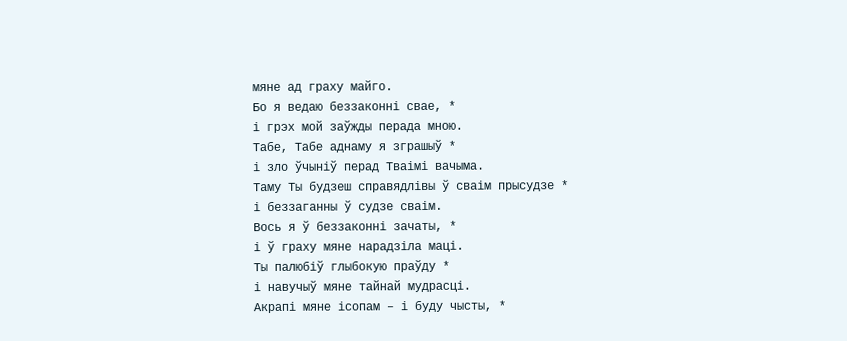мяне ад граху майго.
Бо я ведаю беззаконні свае, *
і грэх мой заўжды перада мною.
Табе, Табе аднаму я зграшыў *
і зло ўчыніў перад Тваімі вачыма.
Таму Ты будзеш справядлівы ў сваім прысудзе *
і беззаганны ў судзе сваім.
Вось я ў беззаконні зачаты, *
і ў граху мяне нарадзіла маці.
Ты палюбіў глыбокую праўду *
і навучыў мяне тайнай мудрасці.
Акрапі мяне ісопам – і буду чысты, *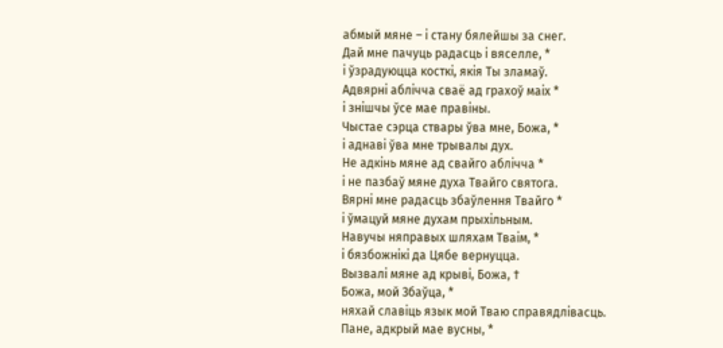абмый мяне – і стану бялейшы за снег.
Дай мне пачуць радасць і вяселле, *
і ўзрадуюцца косткі, якія Ты зламаў.
Адвярні аблічча сваё ад грахоў маіх *
і знішчы ўсе мае правіны.
Чыстае сэрца ствары ўва мне, Божа, *
і аднаві ўва мне трывалы дух.
Не адкінь мяне ад свайго аблічча *
і не пазбаў мяне духа Твайго святога.
Вярні мне радасць збаўлення Твайго *
і ўмацуй мяне духам прыхільным.
Навучы няправых шляхам Тваім, *
і бязбожнікі да Цябе вернуцца.
Вызвалі мяне ад крыві, Божа, †
Божа, мой Збаўца, *
няхай славіць язык мой Тваю справядлівасць.
Пане, адкрый мае вусны, *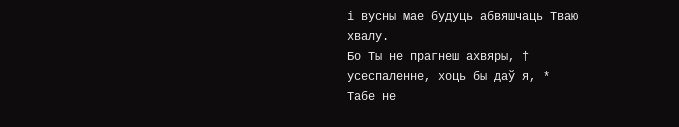і вусны мае будуць абвяшчаць Тваю хвалу.
Бо Ты не прагнеш ахвяры, †
усеспаленне, хоць бы даў я, *
Табе не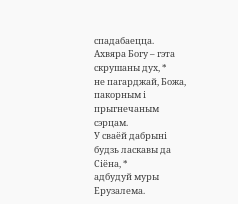спадабаецца.
Ахвяра Богу – гэта скрушаны дух, *
не пагарджай, Божа, пакорным і прыгнечаным сэрцам.
У сваёй дабрыні будзь ласкавы да Сіёна, *
адбудуй муры Ерузалема.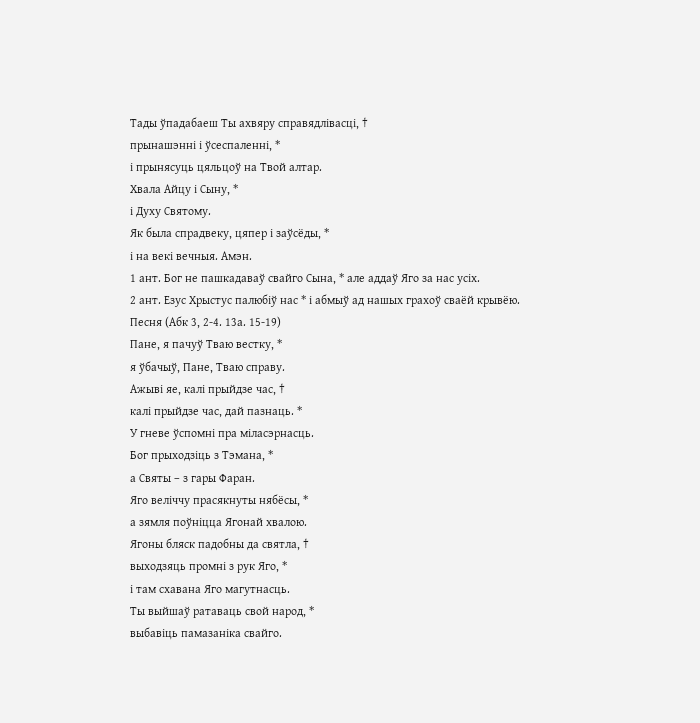Тады ўпадабаеш Ты ахвяру справядлівасці, †
прынашэнні і ўсеспаленні, *
і прынясуць цяльцоў на Твой алтар.
Хвала Айцу і Сыну, *
і Духу Святому.
Як была спрадвеку, цяпер і заўсёды, *
і на векі вечныя. Амэн.
1 ант. Бог не пашкадаваў свайго Сына, * але аддаў Яго за нас усіх.
2 ант. Езус Хрыстус палюбіў нас * і абмыў ад нашых грахоў сваёй крывёю.
Песня (Абк 3, 2-4. 13а. 15-19)
Пане, я пачуў Тваю вестку, *
я ўбачыў, Пане, Тваю справу.
Ажыві яе, калі прыйдзе час, †
калі прыйдзе час, дай пазнаць. *
У гневе ўспомні пра міласэрнасць.
Бог прыходзіць з Тэмана, *
а Святы – з гары Фаран.
Яго веліччу прасякнуты нябёсы, *
а зямля поўніцца Ягонай хвалою.
Ягоны бляск падобны да святла, †
выходзяць промні з рук Яго, *
і там схавана Яго магутнасць.
Ты выйшаў ратаваць свой народ, *
выбавіць памазаніка свайго.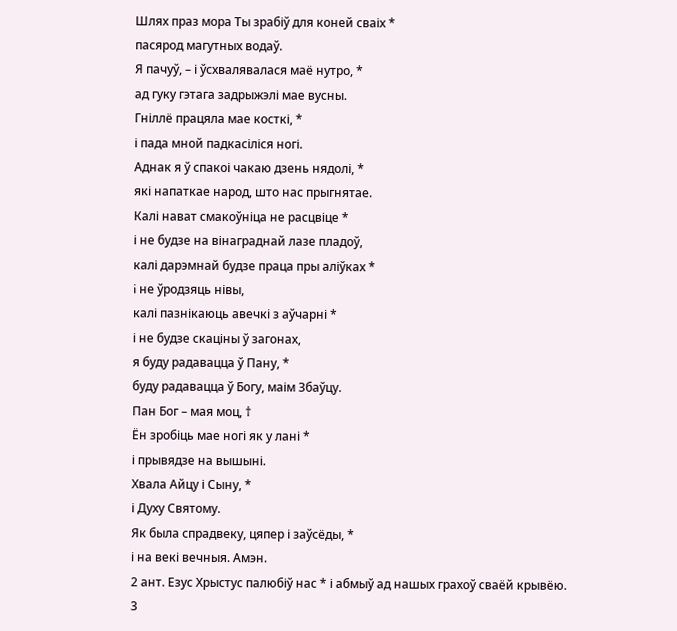Шлях праз мора Ты зрабіў для коней сваіх *
пасярод магутных водаў.
Я пачуў, – і ўсхвалявалася маё нутро, *
ад гуку гэтага задрыжэлі мае вусны.
Гніллё працяла мае косткі, *
і пада мной падкасіліся ногі.
Аднак я ў спакоі чакаю дзень нядолі, *
які напаткае народ, што нас прыгнятае.
Калі нават смакоўніца не расцвіце *
і не будзе на вінаграднай лазе пладоў,
калі дарэмнай будзе праца пры аліўках *
i не ўродзяць нівы,
калі пазнікаюць авечкі з аўчарні *
і не будзе скаціны ў загонах,
я буду радавацца ў Пану, *
буду радавацца ў Богу, маім Збаўцу.
Пан Бог – мая моц, †
Ён зробіць мае ногі як у лані *
і прывядзе на вышыні.
Хвала Айцу і Сыну, *
і Духу Святому.
Як была спрадвеку, цяпер і заўсёды, *
і на векі вечныя. Амэн.
2 ант. Езус Хрыстус палюбіў нас * і абмыў ад нашых грахоў сваёй крывёю.
3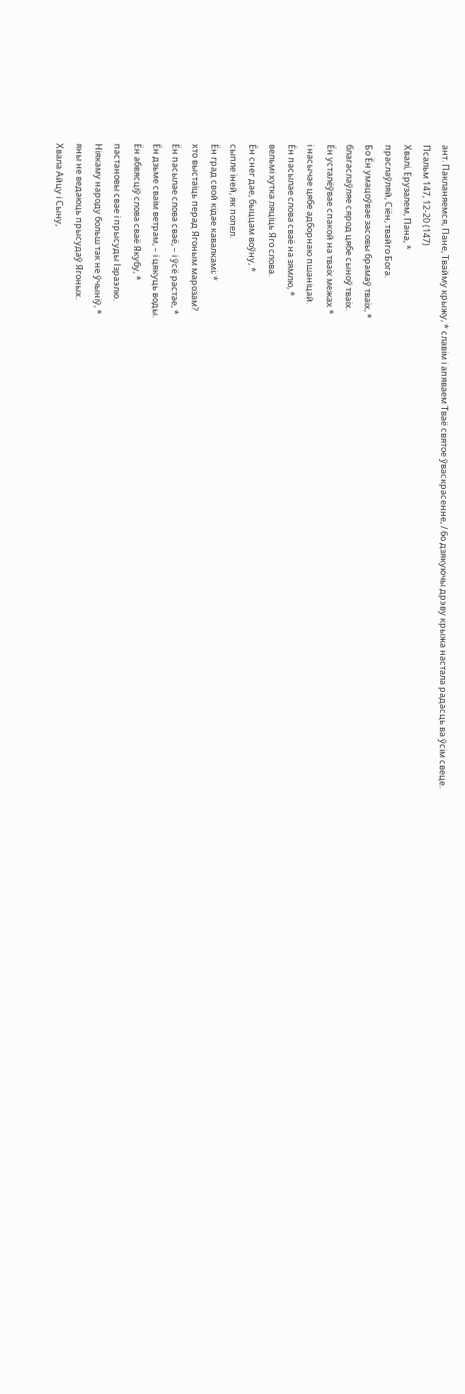ант. Пакланяемся, Пане, Твайму крыжу, * славім і апяваем Тваё святое ўваскрасенне, / бо дзякуючы дрэву крыжа настала радасць ва ўсім свеце.
Псальм 147, 12-20 (147)
Хвалі, Ерузалем, Пана, *
праслаўляй, Сіён, твайго Бога.
Бо Ён умацоўвае засовы брамаў тваіх, *
благаслаўляе сярод цябе сыноў тваіх.
Ён усталёўвае спакой на тваіх межах *
і насычае цябе адборнаю пшаніцай.
Ён пасылае слова сваё на зямлю, *
вельмі хутка ляціць Яго слова.
Ён снег дае, быццам воўну, *
сыпле іней, як попел.
Ён град свой кідае кавалкамі; *
хто выстаіць перад Ягоным марозам?
Ён пасылае слова сваё, – і ўсё растае, *
Ён дзьме сваім ветрам, – і цякуць воды.
Ён абвясціў слова сваё Якубу, *
пастановы свае і прысуды Ізраэлю.
Ніякаму народу больш так не ўчыніў, *
яны не ведаюць прысудаў Ягоных.
Хвала Айцу і Сыну,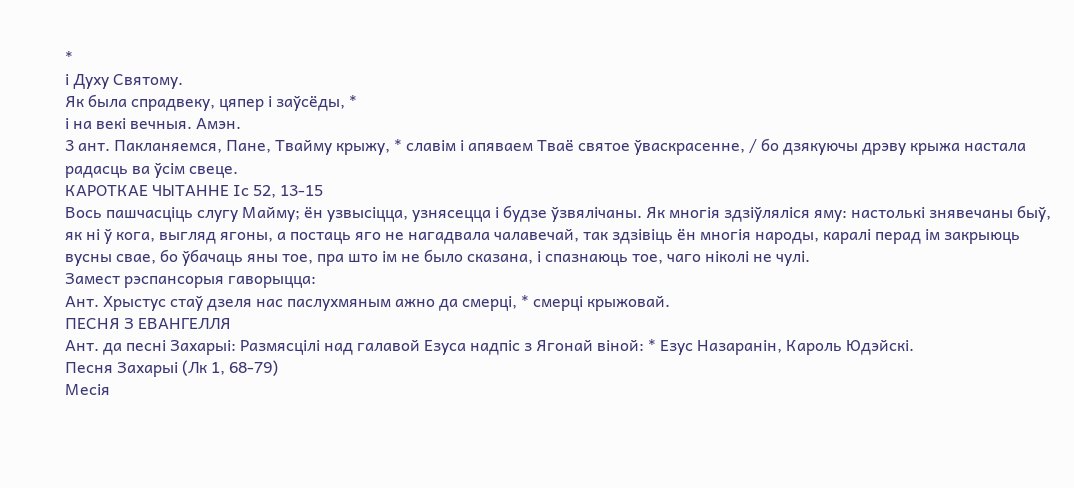*
і Духу Святому.
Як была спрадвеку, цяпер і заўсёды, *
і на векі вечныя. Амэн.
3 ант. Пакланяемся, Пане, Твайму крыжу, * славім і апяваем Тваё святое ўваскрасенне, / бо дзякуючы дрэву крыжа настала радасць ва ўсім свеце.
КАРОТКАЕ ЧЫТАННЕ Іс 52, 13-15
Вось пашчасціць слугу Майму; ён узвысіцца, узнясецца і будзе ўзвялічаны. Як многія здзіўляліся яму: настолькі знявечаны быў, як ні ў кога, выгляд ягоны, а постаць яго не нагадвала чалавечай, так здзівіць ён многія народы, каралі перад ім закрыюць вусны свае, бо ўбачаць яны тое, пра што ім не было сказана, і спазнаюць тое, чаго ніколі не чулі.
Замест рэспансорыя гаворыцца:
Ант. Хрыстус стаў дзеля нас паслухмяным ажно да смерці, * смерці крыжовай.
ПЕСНЯ З ЕВАНГЕЛЛЯ
Ант. да песні Захарыі: Размясцілі над галавой Езуса надпіс з Ягонай віной: * Езус Назаранін, Кароль Юдэйскі.
Песня Захарыі (Лк 1, 68-79)
Месія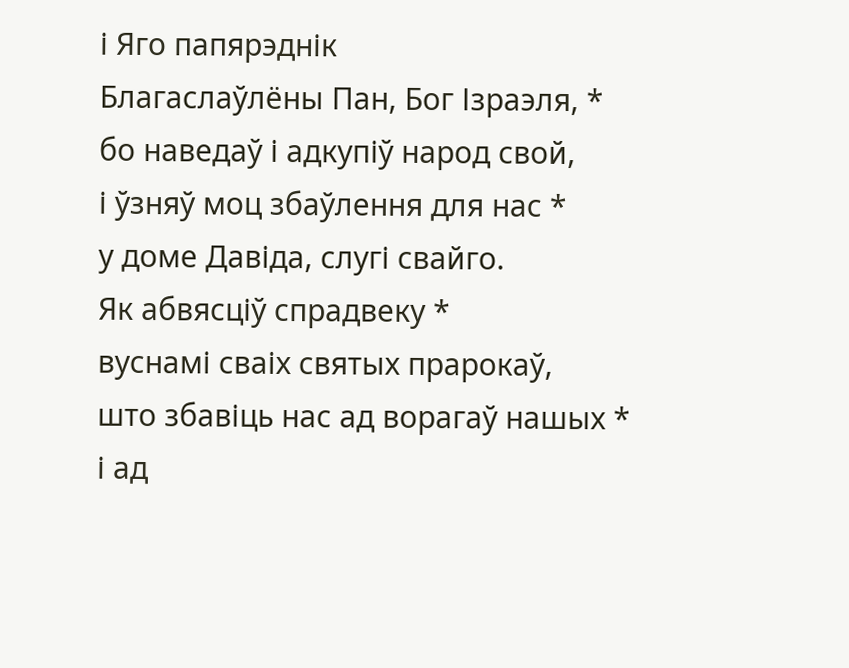і Яго папярэднік
Благаслаўлёны Пан, Бог Ізраэля, *
бо наведаў і адкупіў народ свой,
і ўзняў моц збаўлення для нас *
у доме Давіда, слугі свайго.
Як абвясціў спрадвеку *
вуснамі сваіх святых прарокаў,
што збавіць нас ад ворагаў нашых *
і ад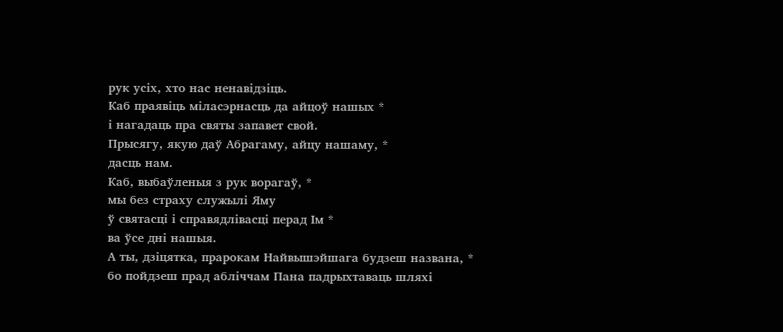рук усіх, хто нас ненавідзіць.
Каб праявіць міласэрнасць да айцоў нашых *
і нагадаць пра святы запавет свой.
Прысягу, якую даў Абрагаму, айцу нашаму, *
дасць нам.
Каб, выбаўленыя з рук ворагаў, *
мы без страху служылі Яму
ў святасці і справядлівасці перад Ім *
ва ўсе дні нашыя.
А ты, дзіцятка, прарокам Найвышэйшага будзеш названа, *
бо пойдзеш прад абліччам Пана падрыхтаваць шляхі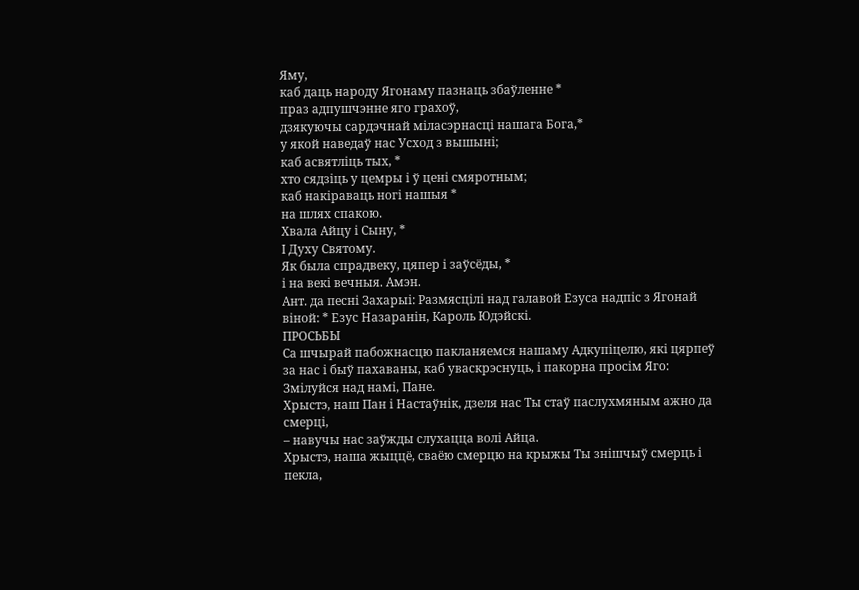Яму,
каб даць народу Ягонаму пазнаць збаўленне *
праз адпушчэнне яго грахоў,
дзякуючы сардэчнай міласэрнасці нашага Бога,*
у якой наведаў нас Усход з вышыні;
каб асвятліць тых, *
хто сядзіць у цемры і ў цені смяротным;
каб накіраваць ногі нашыя *
на шлях спакою.
Хвала Айцу і Сыну, *
І Духу Святому.
Як была спрадвеку, цяпер і заўсёды, *
і на векі вечныя. Амэн.
Ант. да песні Захарыі: Размясцілі над галавой Езуса надпіс з Ягонай віной: * Езус Назаранін, Кароль Юдэйскі.
ПРОСЬБЫ
Са шчырай пабожнасцю пакланяемся нашаму Адкупіцелю, які цярпеў за нас і быў пахаваны, каб уваскрэснуць, і пакорна просім Яго:
Змілуйся над намі, Пане.
Хрыстэ, наш Пан і Настаўнік, дзеля нас Ты стаў паслухмяным ажно да смерці,
– навучы нас заўжды слухацца волі Айца.
Хрыстэ, наша жыццё, сваёю смерцю на крыжы Ты знішчыў смерць і пекла,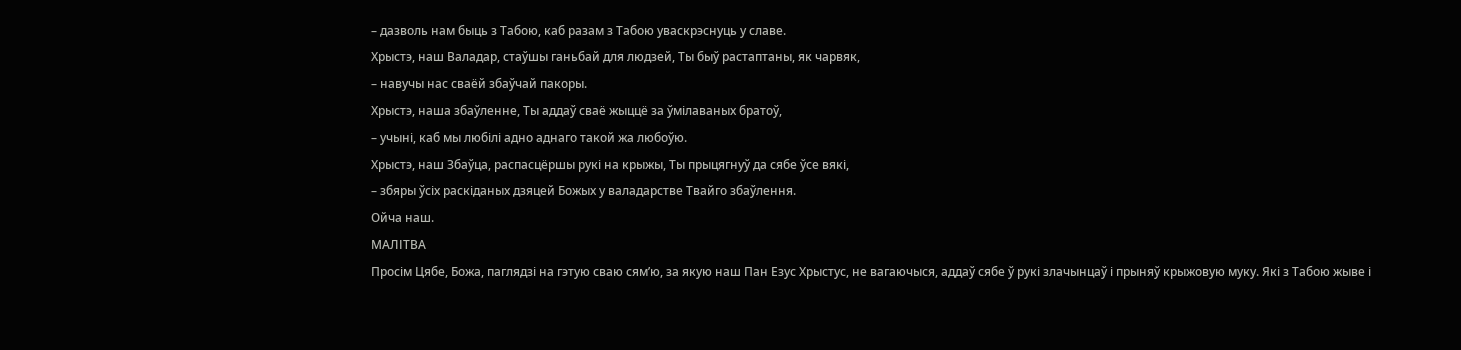– дазволь нам быць з Табою, каб разам з Табою уваскрэснуць у славе.
Хрыстэ, наш Валадар, стаўшы ганьбай для людзей, Ты быў растаптаны, як чарвяк,
– навучы нас сваёй збаўчай пакоры.
Хрыстэ, наша збаўленне, Ты аддаў сваё жыццё за ўмілаваных братоў,
– учыні, каб мы любілі адно аднаго такой жа любоўю.
Хрыстэ, наш Збаўца, распасцёршы рукі на крыжы, Ты прыцягнуў да сябе ўсе вякі,
– збяры ўсіх раскіданых дзяцей Божых у валадарстве Твайго збаўлення.
Ойча наш.
МАЛІТВА
Просім Цябе, Божа, паглядзі на гэтую сваю сям’ю, за якую наш Пан Езус Хрыстус, не вагаючыся, аддаў сябе ў рукі злачынцаў і прыняў крыжовую муку. Які з Табою жыве і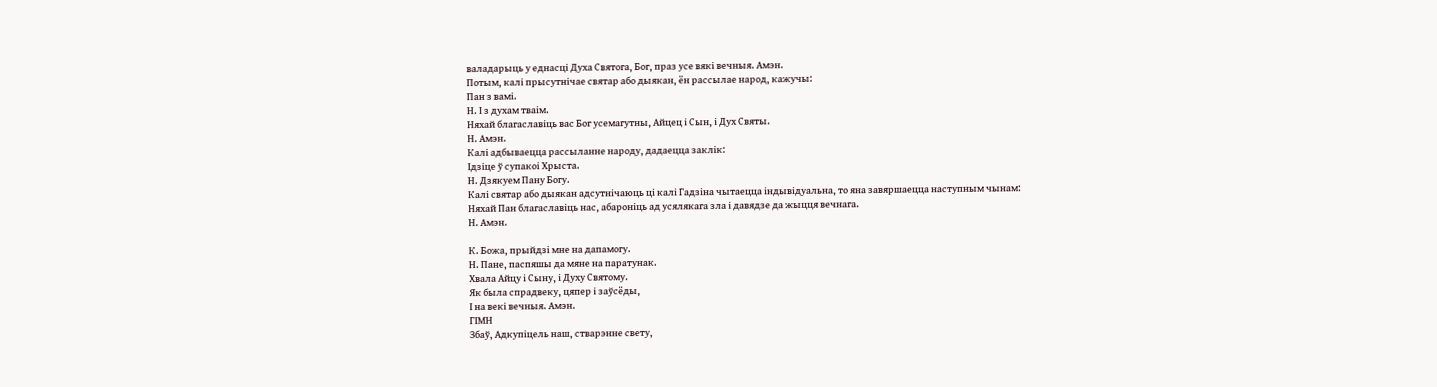валадарыць у еднасці Духа Святога, Бог, праз усе вякі вечныя. Амэн.
Потым, калі прысутнічае святар або дыякан, ён рассылае народ, кажучы:
Пан з вамі.
Н. І з духам тваім.
Няхай благаславіць вас Бог усемагутны, Айцец і Сын, і Дух Святы.
Н. Амэн.
Калі адбываецца рассыланне народу, дадаецца заклік:
Ідзіце ў супакоі Хрыста.
Н. Дзякуем Пану Богу.
Калі святар або дыякан адсутнічаюць ці калі Гадзіна чытаецца індывідуальна, то яна завяршаецца наступным чынам:
Няхай Пан благаславіць нас, абароніць ад усялякага зла і давядзе да жыцця вечнага.
Н. Амэн.

К. Божа, прыйдзі мне на дапамогу.
Н. Пане, паспяшы да мяне на паратунак.
Хвала Айцу і Сыну, і Духу Святому.
Як была спрадвеку, цяпер і заўсёды,
І на векі вечныя. Амэн.
ГІМН
Збаў, Адкупіцель наш, стварэнне свету,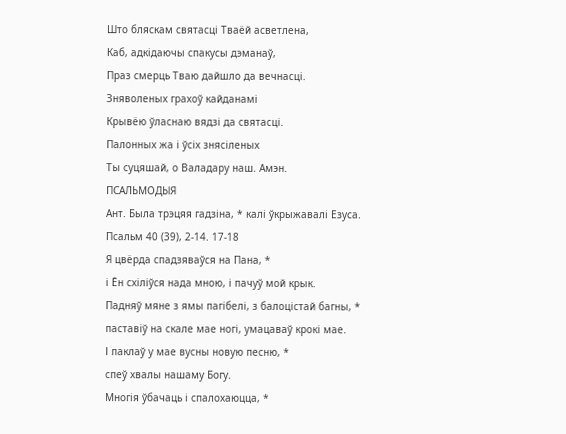Што бляскам святасці Тваёй асветлена,
Каб, адкідаючы спакусы дэманаў,
Праз смерць Тваю дайшло да вечнасці.
Зняволеных грахоў кайданамі
Крывёю ўласнаю вядзі да святасці.
Палонных жа і ўсіх знясіленых
Ты суцяшай, о Валадару наш. Амэн.
ПСАЛЬМОДЫЯ
Ант. Была трэцяя гадзіна, * калі ўкрыжавалі Езуса.
Псальм 40 (39), 2-14. 17-18
Я цвёрда спадзяваўся на Пана, *
і Ён схіліўся нада мною, і пачуў мой крык.
Падняў мяне з ямы пагібелі, з балоцістай багны, *
паставіў на скале мае ногі, умацаваў крокі мае.
І паклаў у мае вусны новую песню, *
спеў хвалы нашаму Богу.
Многія ўбачаць і спалохаюцца, *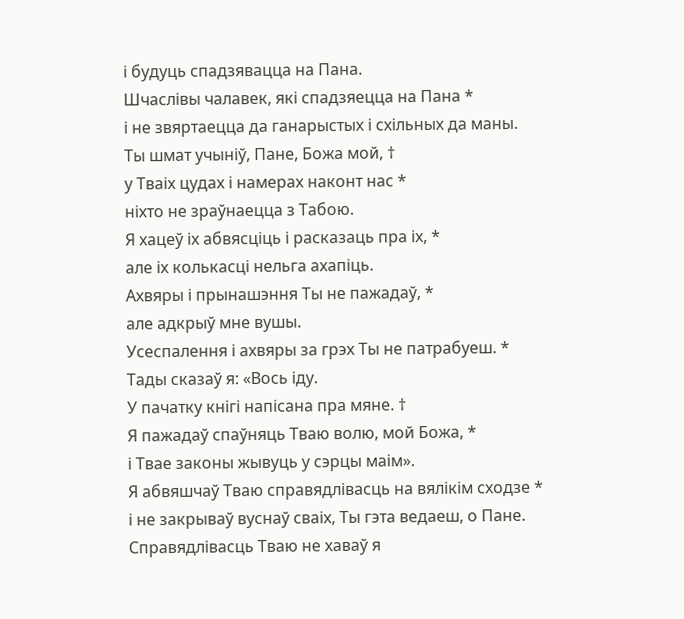і будуць спадзявацца на Пана.
Шчаслівы чалавек, які спадзяецца на Пана *
і не звяртаецца да ганарыстых і схільных да маны.
Ты шмат учыніў, Пане, Божа мой, †
у Тваіх цудах і намерах наконт нас *
ніхто не зраўнаецца з Табою.
Я хацеў іх абвясціць і расказаць пра іх, *
але іх колькасці нельга ахапіць.
Ахвяры і прынашэння Ты не пажадаў, *
але адкрыў мне вушы.
Усеспалення і ахвяры за грэх Ты не патрабуеш. *
Тады сказаў я: «Вось іду.
У пачатку кнігі напісана пра мяне. †
Я пажадаў спаўняць Тваю волю, мой Божа, *
і Твае законы жывуць у сэрцы маім».
Я абвяшчаў Тваю справядлівасць на вялікім сходзе *
і не закрываў вуснаў сваіх, Ты гэта ведаеш, о Пане.
Справядлівасць Тваю не хаваў я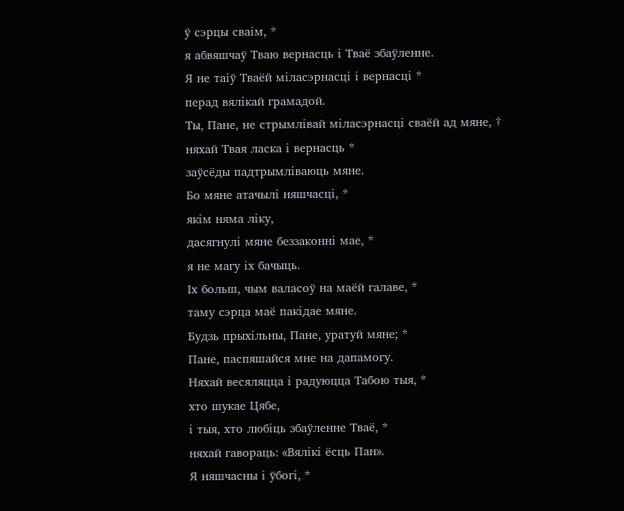ў сэрцы сваім, *
я абвяшчаў Тваю вернасць і Тваё збаўленне.
Я не таіў Тваёй міласэрнасці і вернасці *
перад вялікай грамадой.
Ты, Пане, не стрымлівай міласэрнасці сваёй ад мяне, †
няхай Твая ласка і вернасць *
заўсёды падтрымліваюць мяне.
Бо мяне атачылі няшчасці, *
якім няма ліку,
дасягнулі мяне беззаконні мае, *
я не магу іх бачыць.
Іх больш, чым валасоў на маёй галаве, *
таму сэрца маё пакідае мяне.
Будзь прыхільны, Пане, уратуй мяне; *
Пане, паспяшайся мне на дапамогу.
Няхай весяляцца і радуюцца Табою тыя, *
хто шукае Цябе,
і тыя, хто любіць збаўленне Тваё, *
няхай гавораць: «Вялікі ёсць Пан».
Я няшчасны і ўбогі, *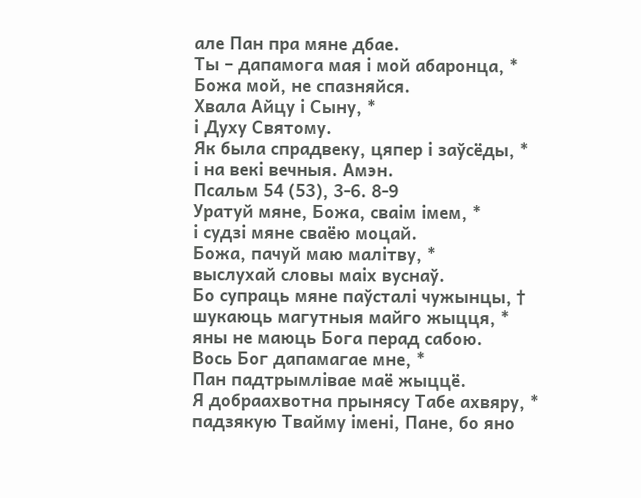але Пан пра мяне дбае.
Ты – дапамога мая і мой абаронца, *
Божа мой, не спазняйся.
Хвала Айцу і Сыну, *
і Духу Святому.
Як была спрадвеку, цяпер і заўсёды, *
і на векі вечныя. Амэн.
Псальм 54 (53), 3-6. 8-9
Уратуй мяне, Божа, сваім імем, *
і судзі мяне сваёю моцай.
Божа, пачуй маю малітву, *
выслухай словы маіх вуснаў.
Бо супраць мяне паўсталі чужынцы, †
шукаюць магутныя майго жыцця, *
яны не маюць Бога перад сабою.
Вось Бог дапамагае мне, *
Пан падтрымлівае маё жыццё.
Я добраахвотна прынясу Табе ахвяру, *
падзякую Твайму імені, Пане, бо яно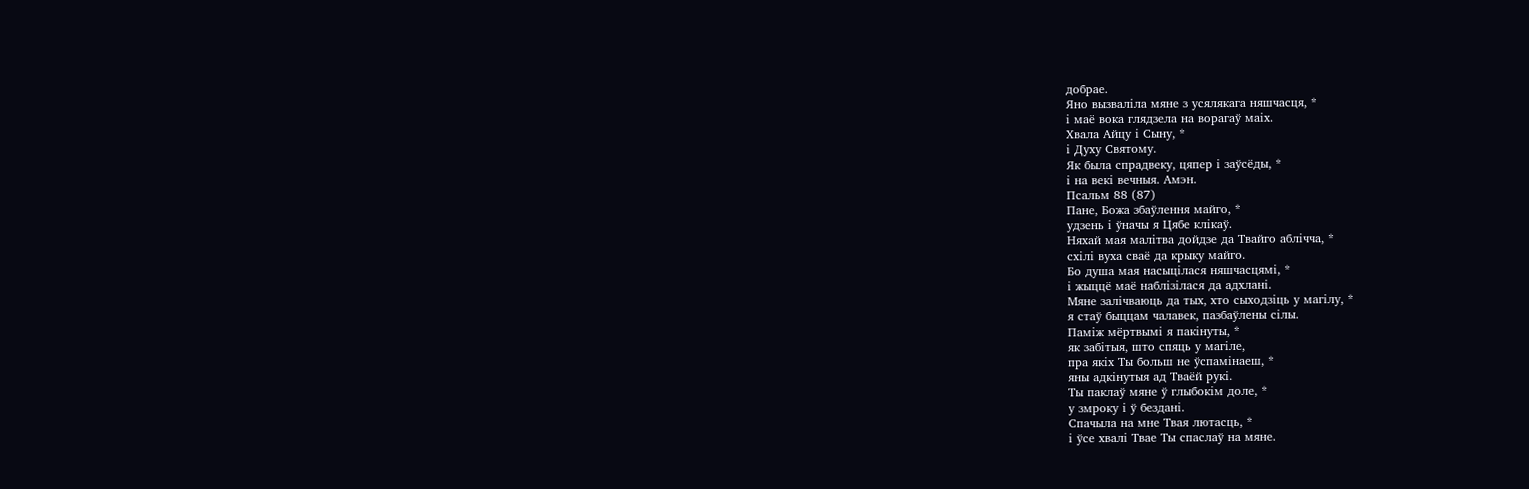добрае.
Яно вызваліла мяне з усялякага няшчасця, *
і маё вока глядзела на ворагаў маіх.
Хвала Айцу і Сыну, *
і Духу Святому.
Як была спрадвеку, цяпер і заўсёды, *
і на векі вечныя. Амэн.
Псальм 88 (87)
Пане, Божа збаўлення майго, *
удзень і ўначы я Цябе клікаў.
Няхай мая малітва дойдзе да Твайго аблічча, *
схілі вуха сваё да крыку майго.
Бо душа мая насыцілася няшчасцямі, *
і жыццё маё наблізілася да адхлані.
Мяне залічваюць да тых, хто сыходзіць у магілу, *
я стаў быццам чалавек, пазбаўлены сілы.
Паміж мёртвымі я пакінуты, *
як забітыя, што спяць у магіле,
пра якіх Ты больш не ўспамінаеш, *
яны адкінутыя ад Тваёй рукі.
Ты паклаў мяне ў глыбокім доле, *
у змроку і ў бездані.
Спачыла на мне Твая лютасць, *
і ўсе хвалі Твае Ты спаслаў на мяне.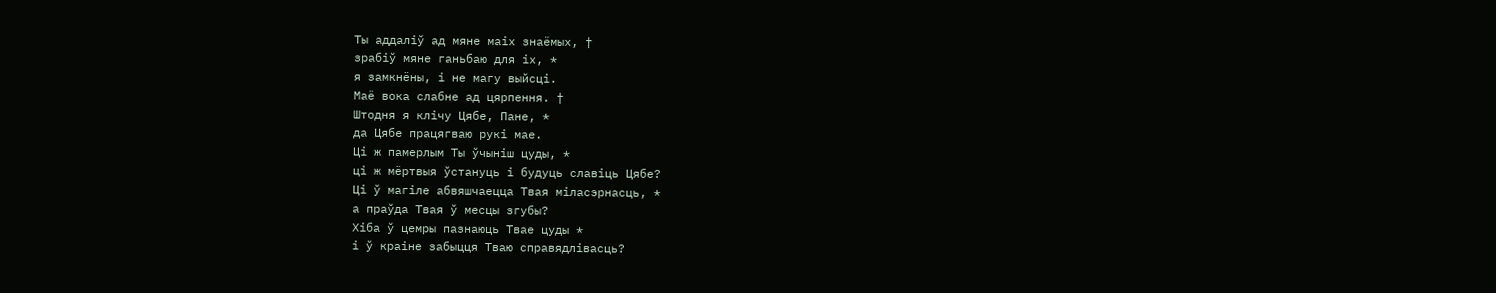Ты аддаліў ад мяне маіх знаёмых, †
зрабіў мяне ганьбаю для іх, *
я замкнёны, і не магу выйсці.
Маё вока слабне ад цярпення. †
Штодня я клічу Цябе, Пане, *
да Цябе працягваю рукі мае.
Ці ж памерлым Ты ўчыніш цуды, *
ці ж мёртвыя ўстануць і будуць славіць Цябе?
Ці ў магіле абвяшчаецца Твая міласэрнасць, *
а праўда Твая ў месцы згубы?
Хіба ў цемры пазнаюць Твае цуды *
і ў краіне забыцця Тваю справядлівасць?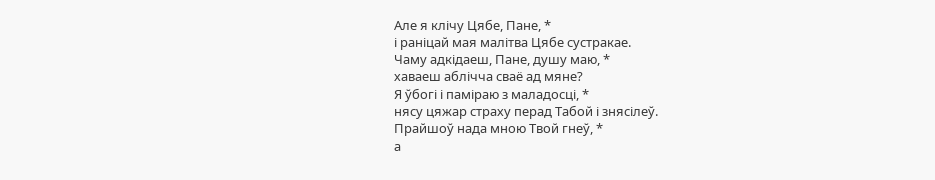Але я клічу Цябе, Пане, *
і раніцай мая малітва Цябе сустракае.
Чаму адкідаеш, Пане, душу маю, *
хаваеш аблічча сваё ад мяне?
Я ўбогі і паміраю з маладосці, *
нясу цяжар страху перад Табой і знясілеў.
Прайшоў нада мною Твой гнеў, *
а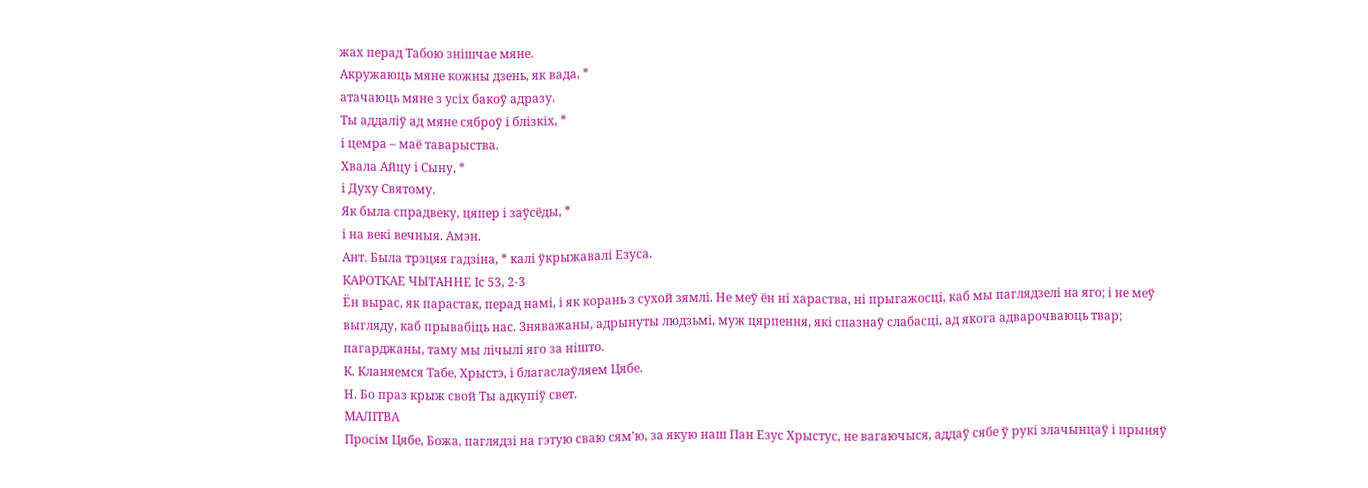жах перад Табою знішчае мяне.
Акружаюць мяне кожны дзень, як вада, *
атачаюць мяне з усіх бакоў адразу.
Ты аддаліў ад мяне сяброў і блізкіх, *
і цемра – маё таварыства.
Хвала Айцу і Сыну, *
і Духу Святому.
Як была спрадвеку, цяпер і заўсёды, *
і на векі вечныя. Амэн.
Ант. Была трэцяя гадзіна, * калі ўкрыжавалі Езуса.
КАРОТКАЕ ЧЫТАННЕ Іс 53, 2-3
Ён вырас, як парастак, перад намі, і як корань з сухой зямлі. Не меў ён ні хараства, ні прыгажосці, каб мы паглядзелі на яго; і не меў выгляду, каб прывабіць нас. Зняважаны, адрынуты людзьмі, муж цярпення, які спазнаў слабасці, ад якога адварочваюць твар; пагарджаны, таму мы лічылі яго за нішто.
К. Кланяемся Табе, Хрыстэ, і благаслаўляем Цябе.
Н. Бо праз крыж свой Ты адкупіў свет.
МАЛІТВА
Просім Цябе, Божа, паглядзі на гэтую сваю сям’ю, за якую наш Пан Езус Хрыстус, не вагаючыся, аддаў сябе ў рукі злачынцаў і прыняў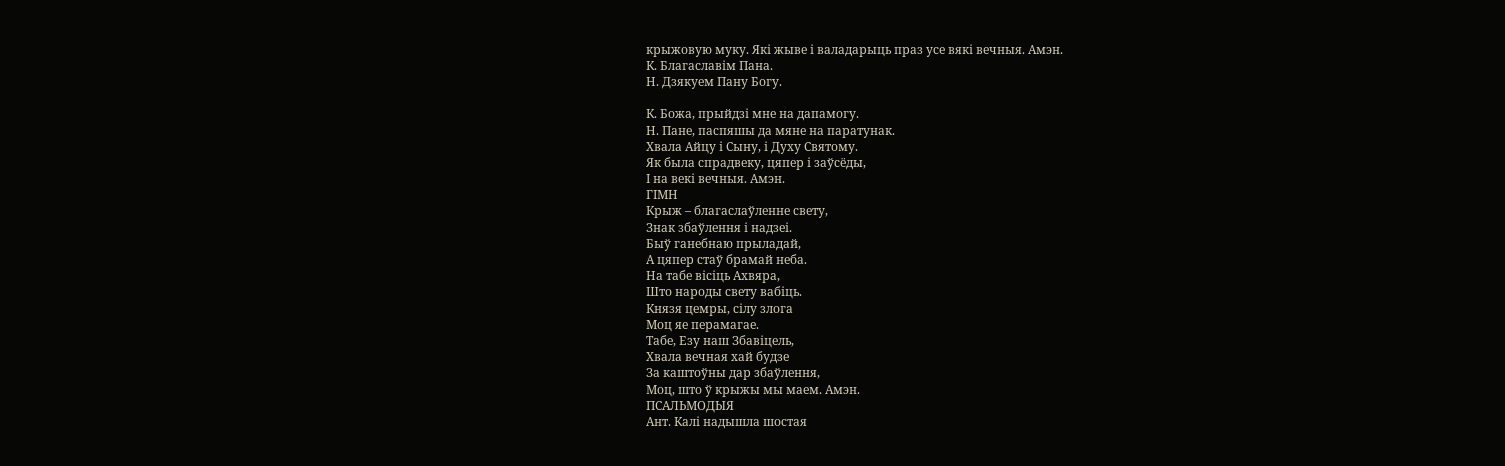крыжовую муку. Які жыве і валадарыць праз усе вякі вечныя. Амэн.
К. Благаславім Пана.
Н. Дзякуем Пану Богу.

К. Божа, прыйдзі мне на дапамогу.
Н. Пане, паспяшы да мяне на паратунак.
Хвала Айцу і Сыну, і Духу Святому.
Як была спрадвеку, цяпер і заўсёды,
І на векі вечныя. Амэн.
ГІМН
Крыж – благаслаўленне свету,
Знак збаўлення і надзеі.
Быў ганебнаю прыладай,
А цяпер стаў брамай неба.
На табе вісіць Ахвяра,
Што народы свету вабіць.
Князя цемры, сілу злога
Моц яе перамагае.
Табе, Езу наш Збавіцель,
Хвала вечная хай будзе
За каштоўны дар збаўлення,
Моц, што ў крыжы мы маем. Амэн.
ПСАЛЬМОДЫЯ
Ант. Калі надышла шостая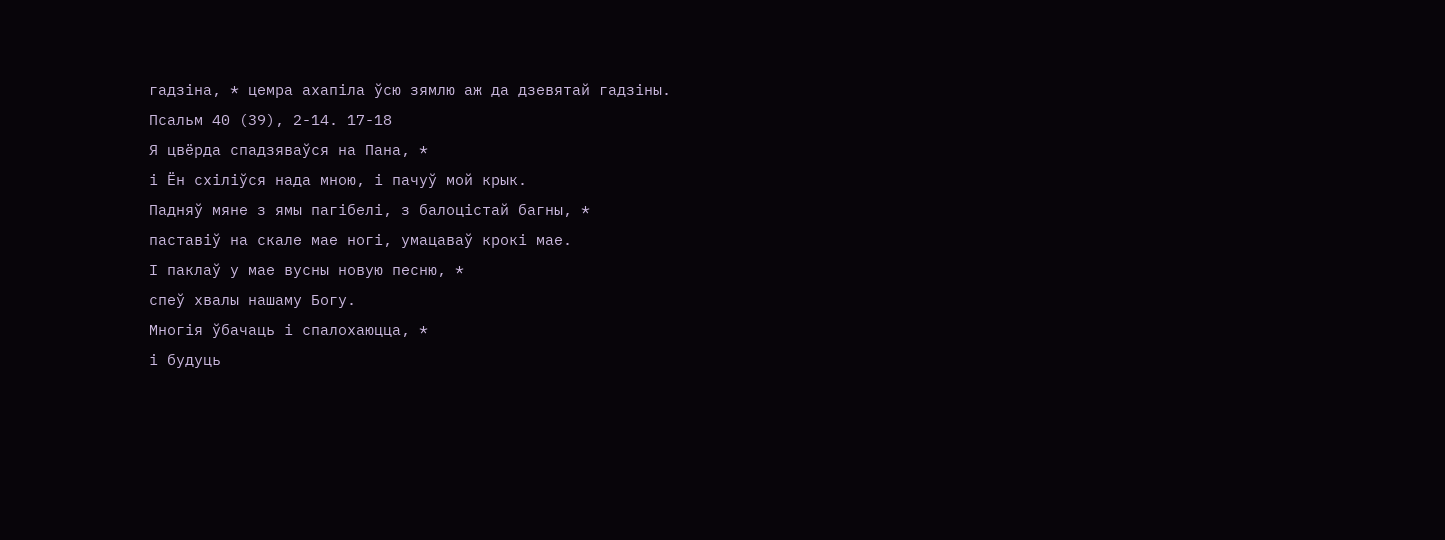гадзіна, * цемра ахапіла ўсю зямлю аж да дзевятай гадзіны.
Псальм 40 (39), 2-14. 17-18
Я цвёрда спадзяваўся на Пана, *
і Ён схіліўся нада мною, і пачуў мой крык.
Падняў мяне з ямы пагібелі, з балоцістай багны, *
паставіў на скале мае ногі, умацаваў крокі мае.
І паклаў у мае вусны новую песню, *
спеў хвалы нашаму Богу.
Многія ўбачаць і спалохаюцца, *
і будуць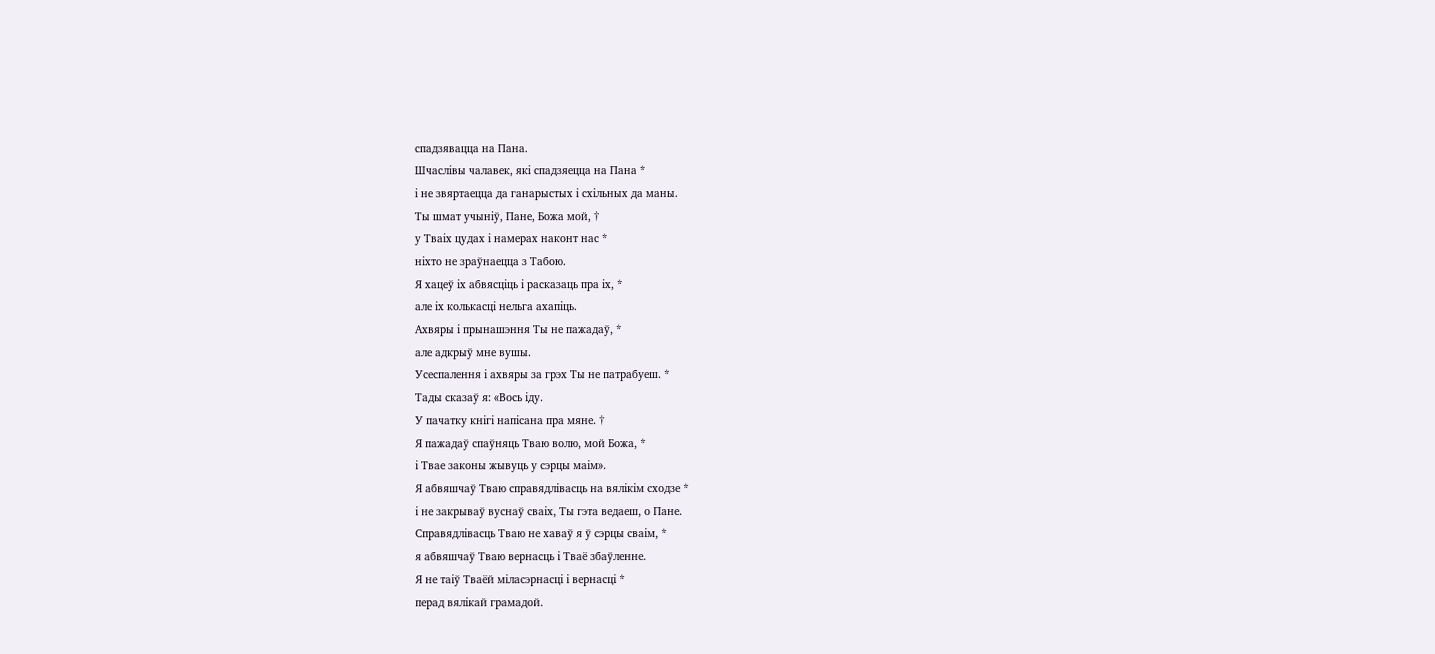спадзявацца на Пана.
Шчаслівы чалавек, які спадзяецца на Пана *
і не звяртаецца да ганарыстых і схільных да маны.
Ты шмат учыніў, Пане, Божа мой, †
у Тваіх цудах і намерах наконт нас *
ніхто не зраўнаецца з Табою.
Я хацеў іх абвясціць і расказаць пра іх, *
але іх колькасці нельга ахапіць.
Ахвяры і прынашэння Ты не пажадаў, *
але адкрыў мне вушы.
Усеспалення і ахвяры за грэх Ты не патрабуеш. *
Тады сказаў я: «Вось іду.
У пачатку кнігі напісана пра мяне. †
Я пажадаў спаўняць Тваю волю, мой Божа, *
і Твае законы жывуць у сэрцы маім».
Я абвяшчаў Тваю справядлівасць на вялікім сходзе *
і не закрываў вуснаў сваіх, Ты гэта ведаеш, о Пане.
Справядлівасць Тваю не хаваў я ў сэрцы сваім, *
я абвяшчаў Тваю вернасць і Тваё збаўленне.
Я не таіў Тваёй міласэрнасці і вернасці *
перад вялікай грамадой.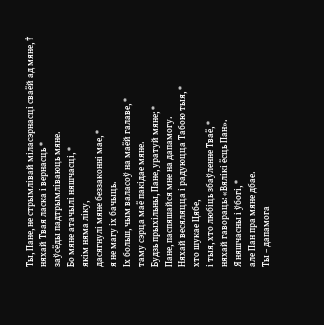Ты, Пане, не стрымлівай міласэрнасці сваёй ад мяне, †
няхай Твая ласка і вернасць *
заўсёды падтрымліваюць мяне.
Бо мяне атачылі няшчасці, *
якім няма ліку,
дасягнулі мяне беззаконні мае, *
я не магу іх бачыць.
Іх больш, чым валасоў на маёй галаве, *
таму сэрца маё пакідае мяне.
Будзь прыхільны, Пане, уратуй мяне; *
Пане, паспяшайся мне на дапамогу.
Няхай весяляцца і радуюцца Табою тыя, *
хто шукае Цябе,
і тыя, хто любіць збаўленне Тваё, *
няхай гавораць: «Вялікі ёсць Пан».
Я няшчасны і ўбогі, *
але Пан пра мяне дбае.
Ты – дапамога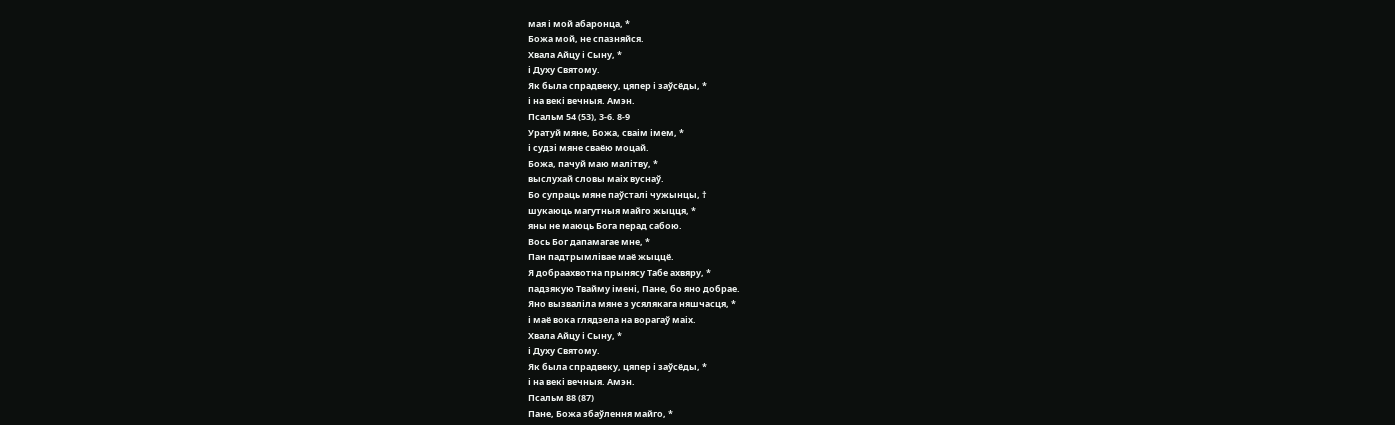мая і мой абаронца, *
Божа мой, не спазняйся.
Хвала Айцу і Сыну, *
і Духу Святому.
Як была спрадвеку, цяпер і заўсёды, *
і на векі вечныя. Амэн.
Псальм 54 (53), 3-6. 8-9
Уратуй мяне, Божа, сваім імем, *
і судзі мяне сваёю моцай.
Божа, пачуй маю малітву, *
выслухай словы маіх вуснаў.
Бо супраць мяне паўсталі чужынцы, †
шукаюць магутныя майго жыцця, *
яны не маюць Бога перад сабою.
Вось Бог дапамагае мне, *
Пан падтрымлівае маё жыццё.
Я добраахвотна прынясу Табе ахвяру, *
падзякую Твайму імені, Пане, бо яно добрае.
Яно вызваліла мяне з усялякага няшчасця, *
і маё вока глядзела на ворагаў маіх.
Хвала Айцу і Сыну, *
і Духу Святому.
Як была спрадвеку, цяпер і заўсёды, *
і на векі вечныя. Амэн.
Псальм 88 (87)
Пане, Божа збаўлення майго, *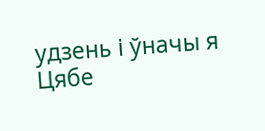удзень і ўначы я Цябе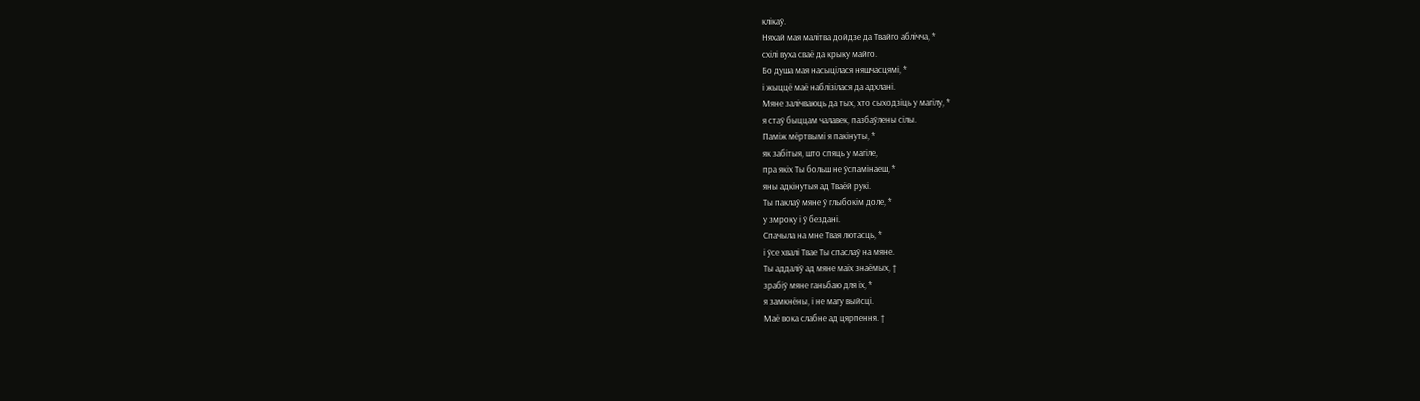клікаў.
Няхай мая малітва дойдзе да Твайго аблічча, *
схілі вуха сваё да крыку майго.
Бо душа мая насыцілася няшчасцямі, *
і жыццё маё наблізілася да адхлані.
Мяне залічваюць да тых, хто сыходзіць у магілу, *
я стаў быццам чалавек, пазбаўлены сілы.
Паміж мёртвымі я пакінуты, *
як забітыя, што спяць у магіле,
пра якіх Ты больш не ўспамінаеш, *
яны адкінутыя ад Тваёй рукі.
Ты паклаў мяне ў глыбокім доле, *
у змроку і ў бездані.
Спачыла на мне Твая лютасць, *
і ўсе хвалі Твае Ты спаслаў на мяне.
Ты аддаліў ад мяне маіх знаёмых, †
зрабіў мяне ганьбаю для іх, *
я замкнёны, і не магу выйсці.
Маё вока слабне ад цярпення. †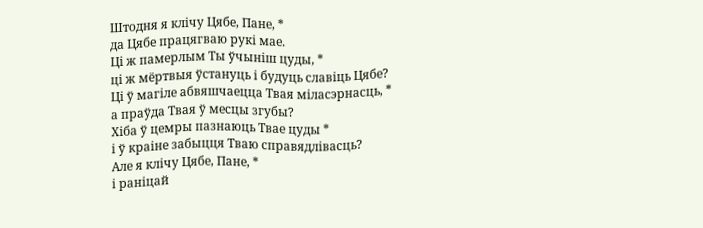Штодня я клічу Цябе, Пане, *
да Цябе працягваю рукі мае.
Ці ж памерлым Ты ўчыніш цуды, *
ці ж мёртвыя ўстануць і будуць славіць Цябе?
Ці ў магіле абвяшчаецца Твая міласэрнасць, *
а праўда Твая ў месцы згубы?
Хіба ў цемры пазнаюць Твае цуды *
і ў краіне забыцця Тваю справядлівасць?
Але я клічу Цябе, Пане, *
і раніцай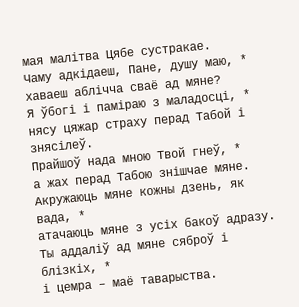мая малітва Цябе сустракае.
Чаму адкідаеш, Пане, душу маю, *
хаваеш аблічча сваё ад мяне?
Я ўбогі і паміраю з маладосці, *
нясу цяжар страху перад Табой і знясілеў.
Прайшоў нада мною Твой гнеў, *
а жах перад Табою знішчае мяне.
Акружаюць мяне кожны дзень, як вада, *
атачаюць мяне з усіх бакоў адразу.
Ты аддаліў ад мяне сяброў і блізкіх, *
і цемра – маё таварыства.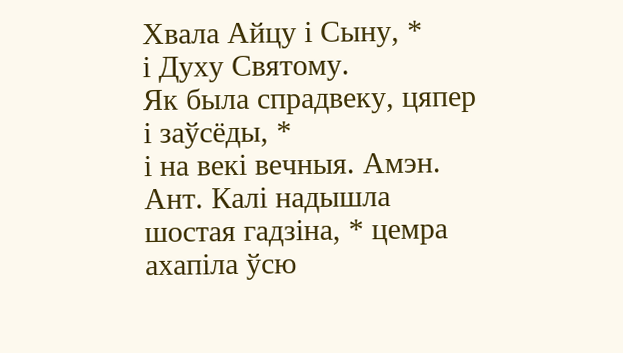Хвала Айцу і Сыну, *
і Духу Святому.
Як была спрадвеку, цяпер і заўсёды, *
і на векі вечныя. Амэн.
Ант. Калі надышла шостая гадзіна, * цемра ахапіла ўсю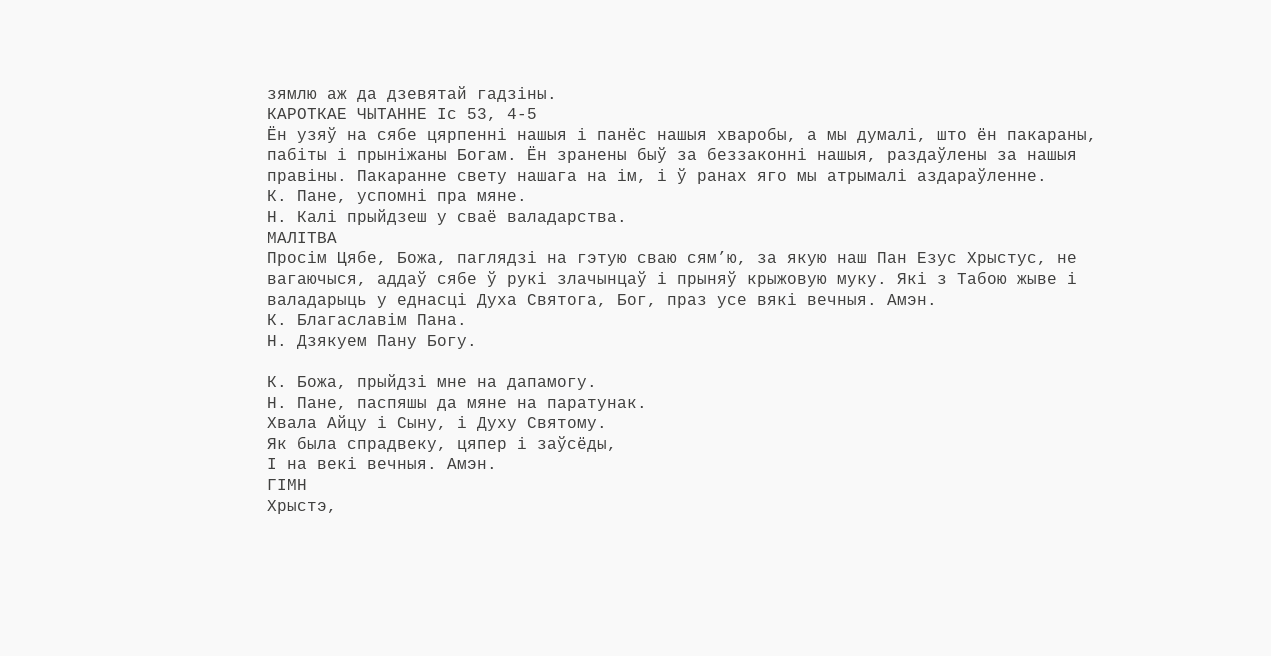зямлю аж да дзевятай гадзіны.
КАРОТКАЕ ЧЫТАННЕ Іс 53, 4-5
Ён узяў на сябе цярпенні нашыя і панёс нашыя хваробы, а мы думалі, што ён пакараны, пабіты і прыніжаны Богам. Ён зранены быў за беззаконні нашыя, раздаўлены за нашыя правіны. Пакаранне свету нашага на ім, і ў ранах яго мы атрымалі аздараўленне.
К. Пане, успомні пра мяне.
Н. Калі прыйдзеш у сваё валадарства.
МАЛІТВА
Просім Цябе, Божа, паглядзі на гэтую сваю сям’ю, за якую наш Пан Езус Хрыстус, не вагаючыся, аддаў сябе ў рукі злачынцаў і прыняў крыжовую муку. Які з Табою жыве і валадарыць у еднасці Духа Святога, Бог, праз усе вякі вечныя. Амэн.
К. Благаславім Пана.
Н. Дзякуем Пану Богу.

К. Божа, прыйдзі мне на дапамогу.
Н. Пане, паспяшы да мяне на паратунак.
Хвала Айцу і Сыну, і Духу Святому.
Як была спрадвеку, цяпер і заўсёды,
І на векі вечныя. Амэн.
ГІМН
Хрыстэ,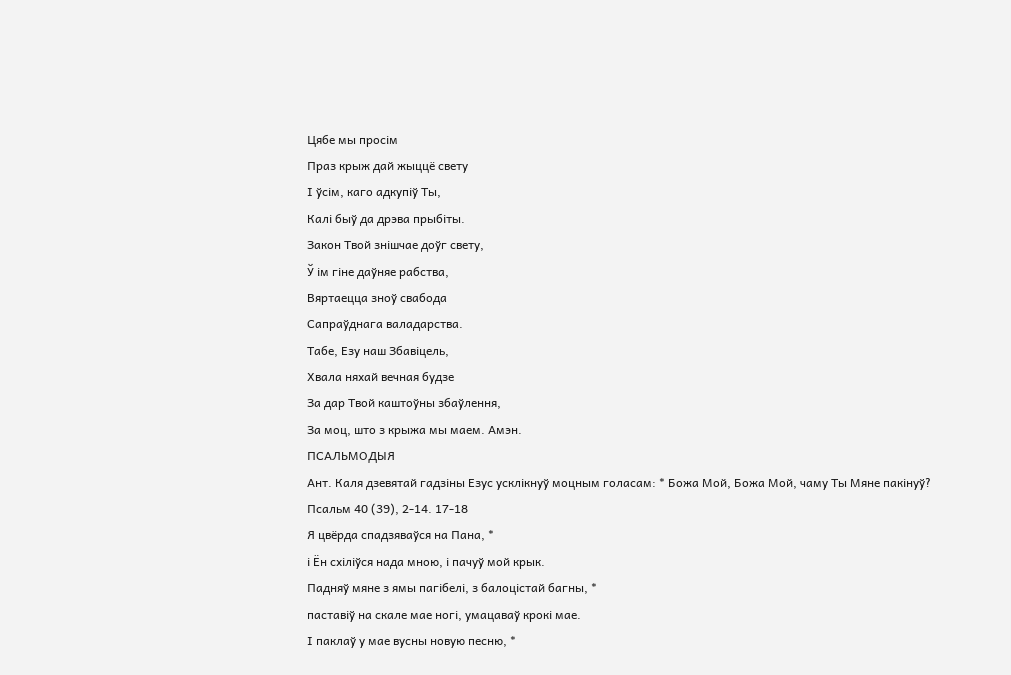Цябе мы просім
Праз крыж дай жыццё свету
І ўсім, каго адкупіў Ты,
Калі быў да дрэва прыбіты.
Закон Твой знішчае доўг свету,
Ў ім гіне даўняе рабства,
Вяртаецца зноў свабода
Сапраўднага валадарства.
Табе, Езу наш Збавіцель,
Хвала няхай вечная будзе
За дар Твой каштоўны збаўлення,
За моц, што з крыжа мы маем. Амэн.
ПСАЛЬМОДЫЯ
Ант. Каля дзевятай гадзіны Езус усклікнуў моцным голасам: * Божа Мой, Божа Мой, чаму Ты Мяне пакінуў?
Псальм 40 (39), 2-14. 17-18
Я цвёрда спадзяваўся на Пана, *
і Ён схіліўся нада мною, і пачуў мой крык.
Падняў мяне з ямы пагібелі, з балоцістай багны, *
паставіў на скале мае ногі, умацаваў крокі мае.
І паклаў у мае вусны новую песню, *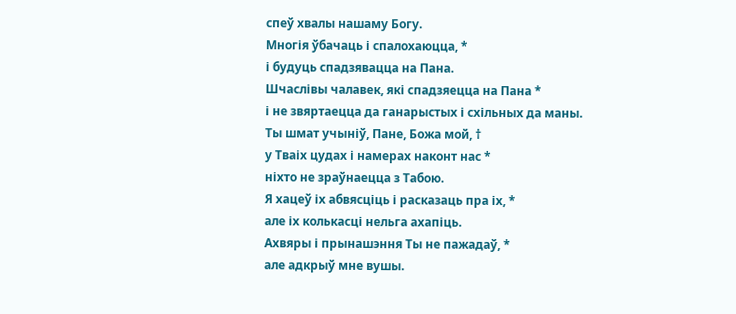спеў хвалы нашаму Богу.
Многія ўбачаць і спалохаюцца, *
і будуць спадзявацца на Пана.
Шчаслівы чалавек, які спадзяецца на Пана *
і не звяртаецца да ганарыстых і схільных да маны.
Ты шмат учыніў, Пане, Божа мой, †
у Тваіх цудах і намерах наконт нас *
ніхто не зраўнаецца з Табою.
Я хацеў іх абвясціць і расказаць пра іх, *
але іх колькасці нельга ахапіць.
Ахвяры і прынашэння Ты не пажадаў, *
але адкрыў мне вушы.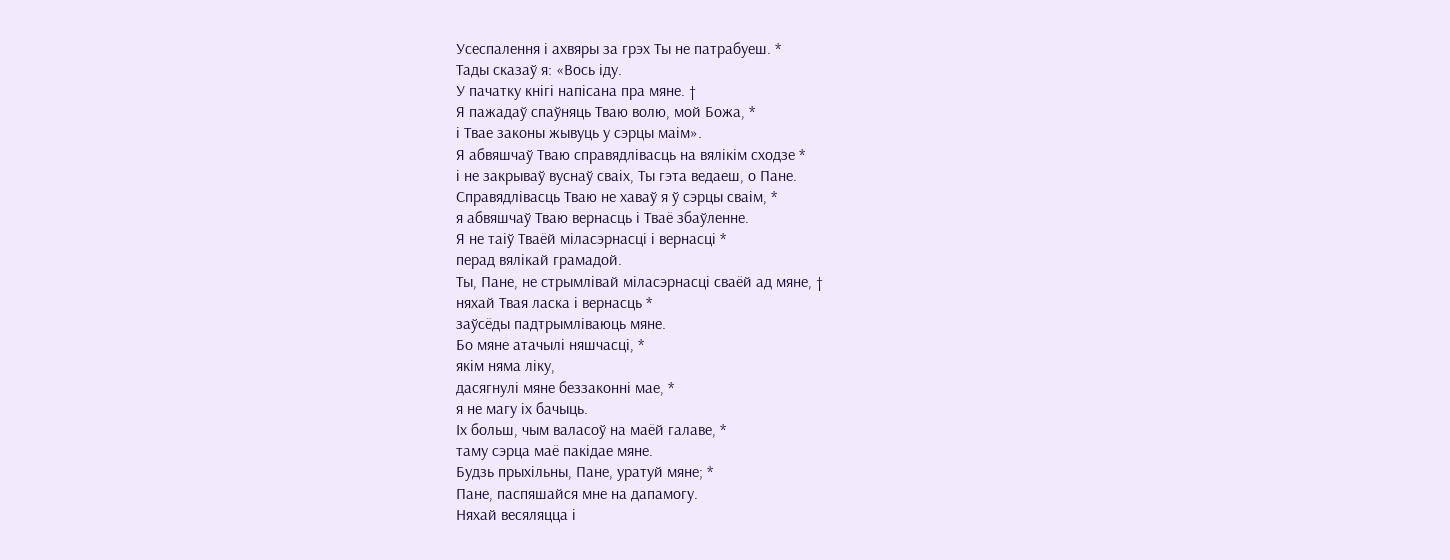Усеспалення і ахвяры за грэх Ты не патрабуеш. *
Тады сказаў я: «Вось іду.
У пачатку кнігі напісана пра мяне. †
Я пажадаў спаўняць Тваю волю, мой Божа, *
і Твае законы жывуць у сэрцы маім».
Я абвяшчаў Тваю справядлівасць на вялікім сходзе *
і не закрываў вуснаў сваіх, Ты гэта ведаеш, о Пане.
Справядлівасць Тваю не хаваў я ў сэрцы сваім, *
я абвяшчаў Тваю вернасць і Тваё збаўленне.
Я не таіў Тваёй міласэрнасці і вернасці *
перад вялікай грамадой.
Ты, Пане, не стрымлівай міласэрнасці сваёй ад мяне, †
няхай Твая ласка і вернасць *
заўсёды падтрымліваюць мяне.
Бо мяне атачылі няшчасці, *
якім няма ліку,
дасягнулі мяне беззаконні мае, *
я не магу іх бачыць.
Іх больш, чым валасоў на маёй галаве, *
таму сэрца маё пакідае мяне.
Будзь прыхільны, Пане, уратуй мяне; *
Пане, паспяшайся мне на дапамогу.
Няхай весяляцца і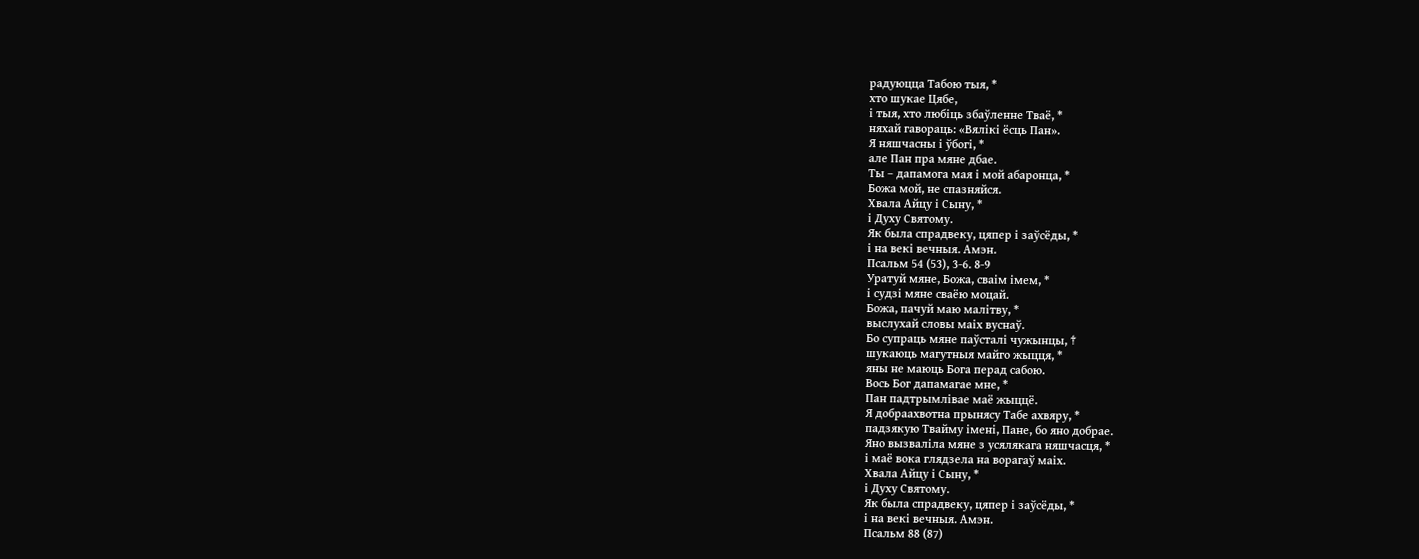радуюцца Табою тыя, *
хто шукае Цябе,
і тыя, хто любіць збаўленне Тваё, *
няхай гавораць: «Вялікі ёсць Пан».
Я няшчасны і ўбогі, *
але Пан пра мяне дбае.
Ты – дапамога мая і мой абаронца, *
Божа мой, не спазняйся.
Хвала Айцу і Сыну, *
і Духу Святому.
Як была спрадвеку, цяпер і заўсёды, *
і на векі вечныя. Амэн.
Псальм 54 (53), 3-6. 8-9
Уратуй мяне, Божа, сваім імем, *
і судзі мяне сваёю моцай.
Божа, пачуй маю малітву, *
выслухай словы маіх вуснаў.
Бо супраць мяне паўсталі чужынцы, †
шукаюць магутныя майго жыцця, *
яны не маюць Бога перад сабою.
Вось Бог дапамагае мне, *
Пан падтрымлівае маё жыццё.
Я добраахвотна прынясу Табе ахвяру, *
падзякую Твайму імені, Пане, бо яно добрае.
Яно вызваліла мяне з усялякага няшчасця, *
і маё вока глядзела на ворагаў маіх.
Хвала Айцу і Сыну, *
і Духу Святому.
Як была спрадвеку, цяпер і заўсёды, *
і на векі вечныя. Амэн.
Псальм 88 (87)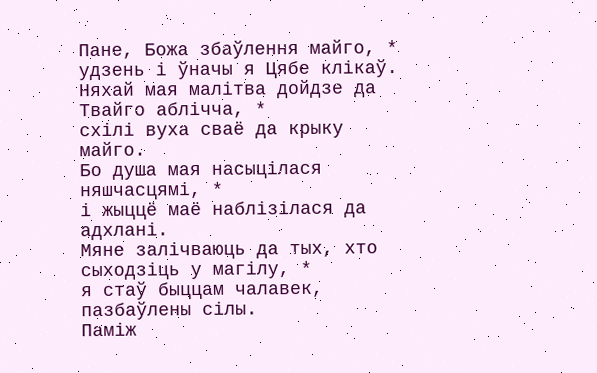Пане, Божа збаўлення майго, *
удзень і ўначы я Цябе клікаў.
Няхай мая малітва дойдзе да Твайго аблічча, *
схілі вуха сваё да крыку майго.
Бо душа мая насыцілася няшчасцямі, *
і жыццё маё наблізілася да адхлані.
Мяне залічваюць да тых, хто сыходзіць у магілу, *
я стаў быццам чалавек, пазбаўлены сілы.
Паміж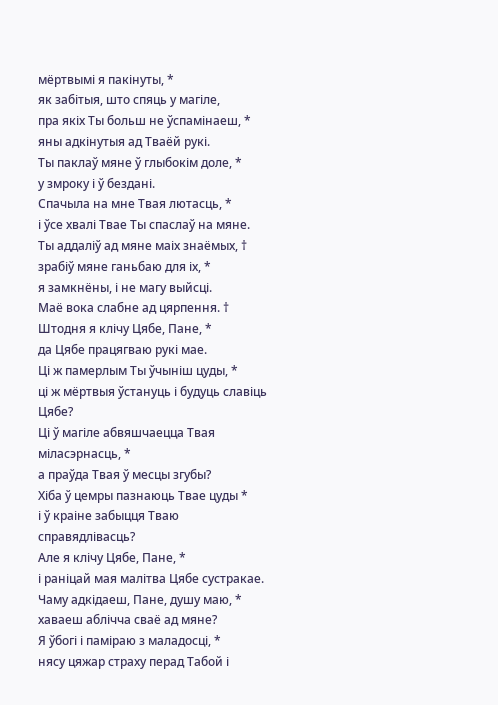мёртвымі я пакінуты, *
як забітыя, што спяць у магіле,
пра якіх Ты больш не ўспамінаеш, *
яны адкінутыя ад Тваёй рукі.
Ты паклаў мяне ў глыбокім доле, *
у змроку і ў бездані.
Спачыла на мне Твая лютасць, *
і ўсе хвалі Твае Ты спаслаў на мяне.
Ты аддаліў ад мяне маіх знаёмых, †
зрабіў мяне ганьбаю для іх, *
я замкнёны, і не магу выйсці.
Маё вока слабне ад цярпення. †
Штодня я клічу Цябе, Пане, *
да Цябе працягваю рукі мае.
Ці ж памерлым Ты ўчыніш цуды, *
ці ж мёртвыя ўстануць і будуць славіць Цябе?
Ці ў магіле абвяшчаецца Твая міласэрнасць, *
а праўда Твая ў месцы згубы?
Хіба ў цемры пазнаюць Твае цуды *
і ў краіне забыцця Тваю справядлівасць?
Але я клічу Цябе, Пане, *
і раніцай мая малітва Цябе сустракае.
Чаму адкідаеш, Пане, душу маю, *
хаваеш аблічча сваё ад мяне?
Я ўбогі і паміраю з маладосці, *
нясу цяжар страху перад Табой і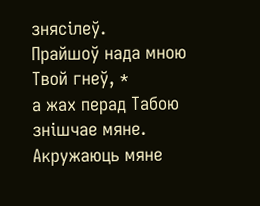знясілеў.
Прайшоў нада мною Твой гнеў, *
а жах перад Табою знішчае мяне.
Акружаюць мяне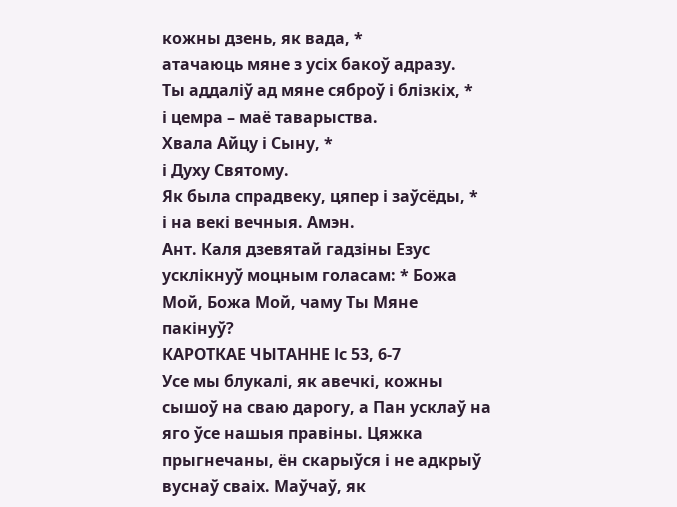кожны дзень, як вада, *
атачаюць мяне з усіх бакоў адразу.
Ты аддаліў ад мяне сяброў і блізкіх, *
і цемра – маё таварыства.
Хвала Айцу і Сыну, *
і Духу Святому.
Як была спрадвеку, цяпер і заўсёды, *
і на векі вечныя. Амэн.
Ант. Каля дзевятай гадзіны Езус усклікнуў моцным голасам: * Божа Мой, Божа Мой, чаму Ты Мяне пакінуў?
КАРОТКАЕ ЧЫТАННЕ Іс 53, 6-7
Усе мы блукалі, як авечкі, кожны сышоў на сваю дарогу, а Пан усклаў на яго ўсе нашыя правіны. Цяжка прыгнечаны, ён скарыўся і не адкрыў вуснаў сваіх. Маўчаў, як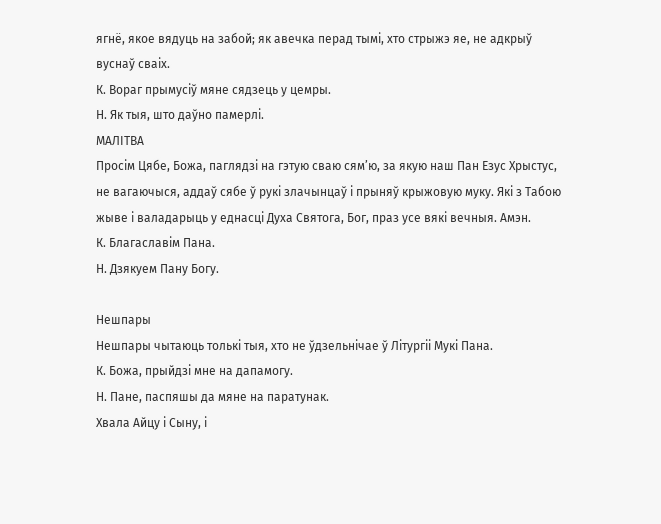ягнё, якое вядуць на забой; як авечка перад тымі, хто стрыжэ яе, не адкрыў вуснаў сваіх.
К. Вораг прымусіў мяне сядзець у цемры.
Н. Як тыя, што даўно памерлі.
МАЛІТВА
Просім Цябе, Божа, паглядзі на гэтую сваю сям’ю, за якую наш Пан Езус Хрыстус, не вагаючыся, аддаў сябе ў рукі злачынцаў і прыняў крыжовую муку. Які з Табою жыве і валадарыць у еднасці Духа Святога, Бог, праз усе вякі вечныя. Амэн.
К. Благаславім Пана.
Н. Дзякуем Пану Богу.

Нешпары
Нешпары чытаюць толькі тыя, хто не ўдзельнічае ў Літургіі Мукі Пана.
К. Божа, прыйдзі мне на дапамогу.
Н. Пане, паспяшы да мяне на паратунак.
Хвала Айцу і Сыну, і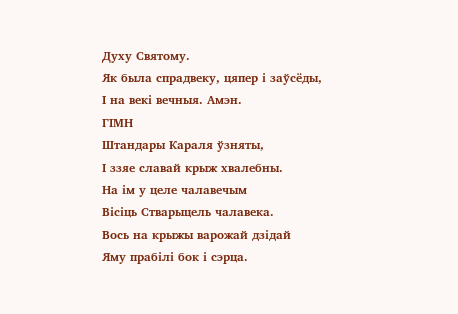Духу Святому.
Як была спрадвеку, цяпер і заўсёды,
І на векі вечныя. Амэн.
ГІМН
Штандары Караля ўзняты,
І ззяе славай крыж хвалебны.
На ім у целе чалавечым
Вісіць Стварыцель чалавека.
Вось на крыжы варожай дзідай
Яму прабілі бок і сэрца.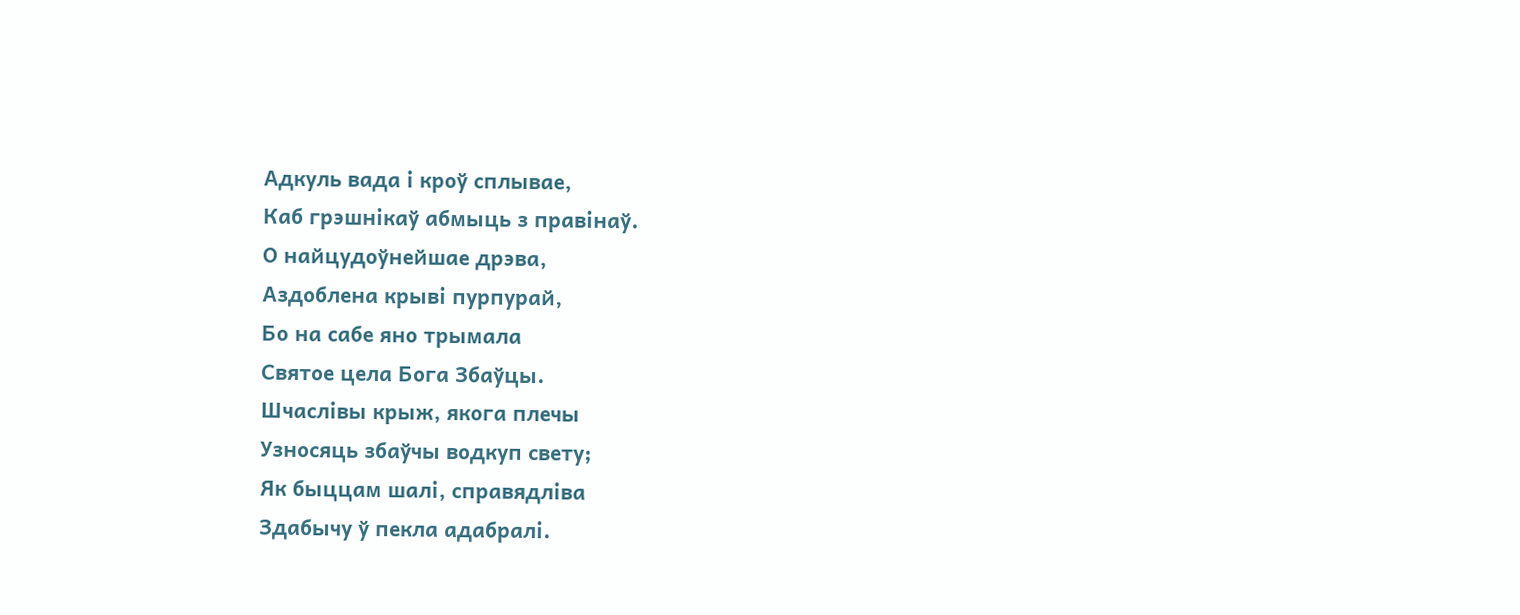Адкуль вада і кроў сплывае,
Каб грэшнікаў абмыць з правінаў.
О найцудоўнейшае дрэва,
Аздоблена крыві пурпурай,
Бо на сабе яно трымала
Святое цела Бога Збаўцы.
Шчаслівы крыж, якога плечы
Узносяць збаўчы водкуп свету;
Як быццам шалi, справядліва
Здабычу ў пекла адабралі.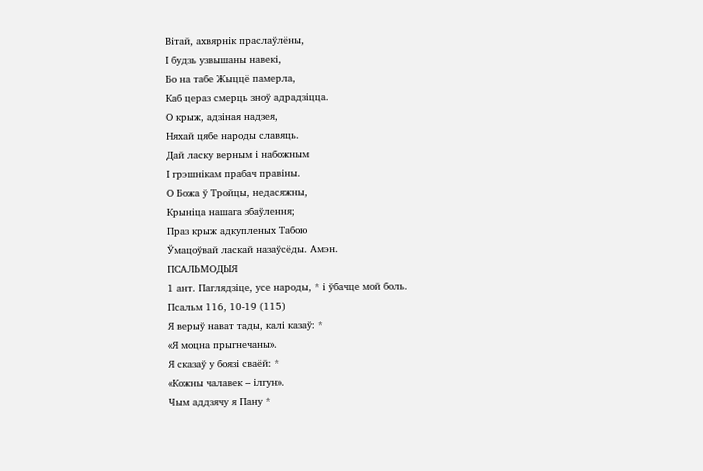Вітай, ахвярнік праслаўлёны,
І будзь узвышаны навекі,
Бо на табе Жыццё памерла,
Каб цераз смерць зноў адрадзіцца.
О крыж, адзіная надзея,
Няхай цябе народы славяць.
Дай ласку верным і набожным
І грэшнікам прабач правіны.
О Божа ў Тройцы, недасяжны,
Крыніца нашага збаўлення;
Праз крыж адкупленых Табою
Ўмацоўвай ласкай назаўсёды. Амэн.
ПСАЛЬМОДЫЯ
1 ант. Паглядзіце, усе народы, * і ўбачце мой боль.
Псальм 116, 10-19 (115)
Я верыў нават тады, калі казаў: *
«Я моцна прыгнечаны».
Я сказаў у боязі сваёй: *
«Кожны чалавек – ілгун».
Чым аддзячу я Пану *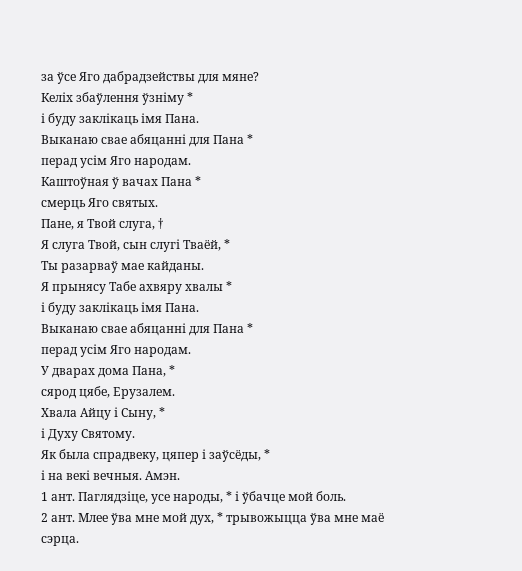за ўсе Яго дабрадзействы для мяне?
Келіх збаўлення ўзніму *
і буду заклікаць імя Пана.
Выканаю свае абяцанні для Пана *
перад усім Яго народам.
Каштоўная ў вачах Пана *
смерць Яго святых.
Пане, я Твой слуга, †
Я слуга Твой, сын слугі Тваёй, *
Ты разарваў мае кайданы.
Я прынясу Табе ахвяру хвалы *
і буду заклікаць імя Пана.
Выканаю свае абяцанні для Пана *
перад усім Яго народам.
У дварах дома Пана, *
сярод цябе, Ерузалем.
Хвала Айцу і Сыну, *
і Духу Святому.
Як была спрадвеку, цяпер і заўсёды, *
і на векі вечныя. Амэн.
1 ант. Паглядзіце, усе народы, * і ўбачце мой боль.
2 ант. Млее ўва мне мой дух, * трывожыцца ўва мне маё сэрца.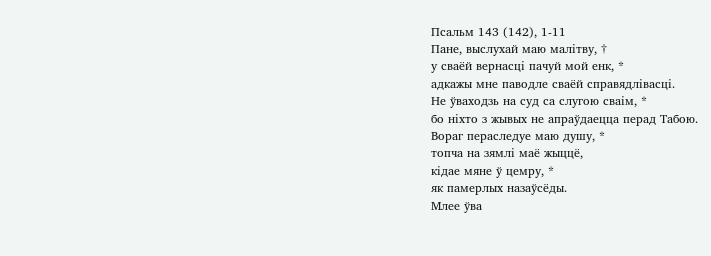Псальм 143 (142), 1-11
Пане, выслухай маю малітву, †
у сваёй вернасці пачуй мой енк, *
адкажы мне паводле сваёй справядлівасці.
Не ўваходзь на суд са слугою сваім, *
бо ніхто з жывых не апраўдаецца перад Табою.
Вораг пераследуе маю душу, *
топча на зямлі маё жыццё,
кідае мяне ў цемру, *
як памерлых назаўсёды.
Млее ўва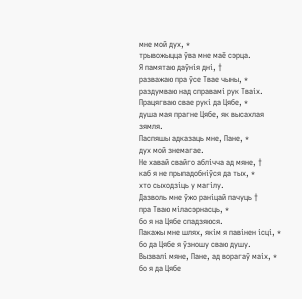мне мой дух, *
трывожыцца ўва мне маё сэрца.
Я памятаю даўнія дні, †
разважаю пра ўсе Твае чыны, *
раздумваю над справамі рук Тваіх.
Працягваю свае рукі да Цябе, *
душа мая прагне Цябе, як высахлая зямля.
Паспяшы адказаць мне, Пане, *
дух мой знемагае.
Не хавай свайго аблічча ад мяне, †
каб я не прыпадобніўся да тых, *
хто сыходзіць у магілу.
Дазволь мне ўжо раніцай пачуць †
пра Тваю міласэрнасць, *
бо я на Цябе спадзяюся.
Пакажы мне шлях, якім я павінен ісці, *
бо да Цябе я ўзношу сваю душу.
Вызвалі мяне, Пане, ад ворагаў маіх, *
бо я да Цябе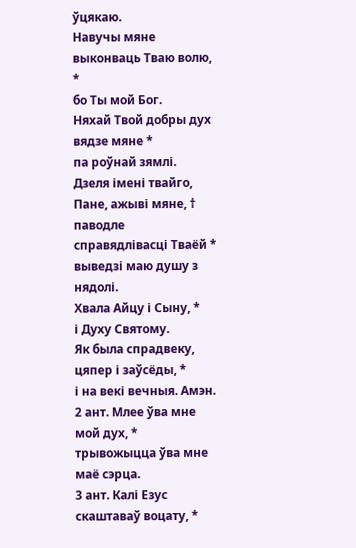ўцякаю.
Навучы мяне выконваць Тваю волю, *
бо Ты мой Бог.
Няхай Твой добры дух вядзе мяне *
па роўнай зямлі.
Дзеля імені твайго, Пане, ажыві мяне, †
паводле справядлівасці Тваёй *
выведзі маю душу з нядолі.
Хвала Айцу і Сыну, *
і Духу Святому.
Як была спрадвеку, цяпер і заўсёды, *
і на векі вечныя. Амэн.
2 ант. Млее ўва мне мой дух, * трывожыцца ўва мне маё сэрца.
3 ант. Калі Езус скаштаваў воцату, *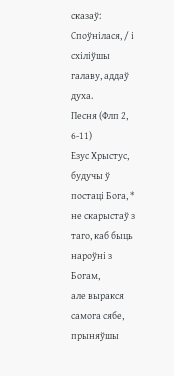сказаў: Споўнілася, / і схіліўшы галаву, аддаў духа.
Песня (Флп 2, 6-11)
Езус Хрыстус, будучы ў постаці Бога, *
не скарыстаў з таго, каб быць нароўні з Богам,
але выракся самога сябе, прыняўшы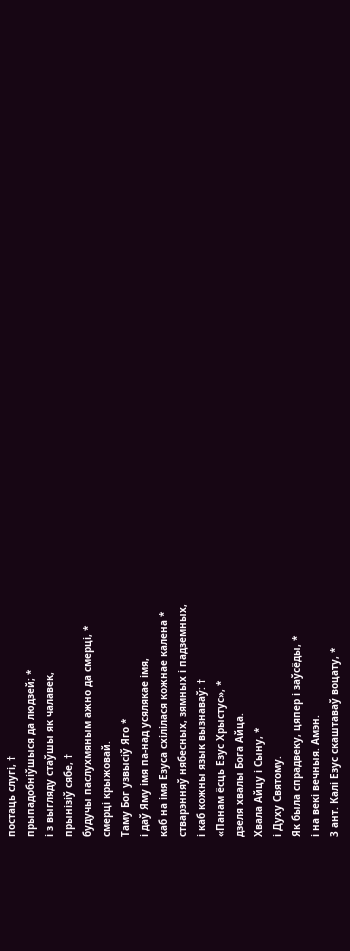постаць слугі, †
прыпадобніўшыся да людзей; *
і з выгляду стаўшы як чалавек,
прынізіў сябе, †
будучы паслухмяным ажно да смерці, *
смерці крыжовай.
Таму Бог узвысіў Яго *
і даў Яму імя па-над усялякае імя,
каб на імя Езуса схілілася кожнае калена *
стварэнняў нябесных, зямных і падземных,
і каб кожны язык вызнаваў: †
«Панам ёсць Езус Хрыстус», *
дзеля хвалы Бога Айца.
Хвала Айцу і Сыну, *
і Духу Святому.
Як была спрадвеку, цяпер і заўсёды, *
і на векі вечныя. Амэн.
3 ант. Калі Езус скаштаваў воцату, *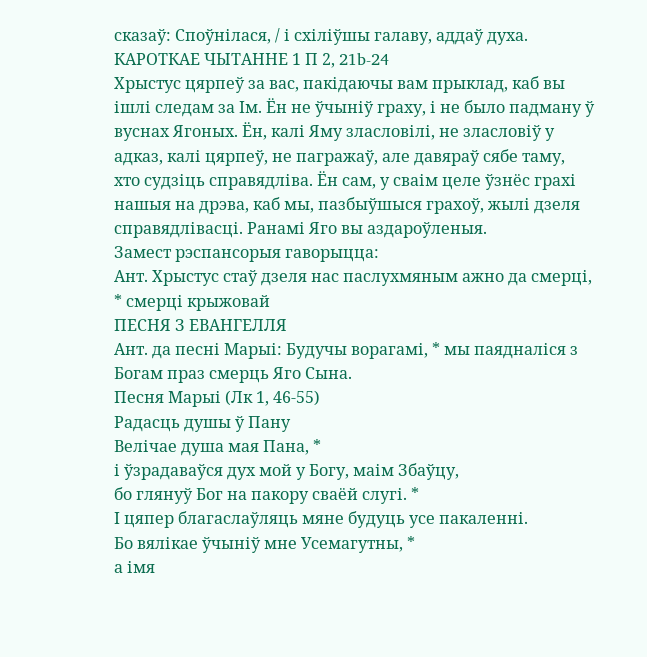сказаў: Споўнілася, / і схіліўшы галаву, аддаў духа.
КАРОТКАЕ ЧЫТАННЕ 1 П 2, 21b-24
Хрыстус цярпеў за вас, пакідаючы вам прыклад, каб вы ішлі следам за Ім. Ён не ўчыніў граху, і не было падману ў вуснах Ягоных. Ён, калі Яму зласловілі, не зласловіў у адказ, калі цярпеў, не пагражаў, але давяраў сябе таму, хто судзіць справядліва. Ён сам, у сваім целе ўзнёс грахі нашыя на дрэва, каб мы, пазбыўшыся грахоў, жылі дзеля справядлівасці. Ранамі Яго вы аздароўленыя.
Замест рэспансорыя гаворыцца:
Ант. Хрыстус стаў дзеля нас паслухмяным ажно да смерці, * смерці крыжовай
ПЕСНЯ З ЕВАНГЕЛЛЯ
Ант. да песні Марыі: Будучы ворагамі, * мы паядналіся з Богам праз смерць Яго Сына.
Песня Марыі (Лк 1, 46-55)
Радасць душы ў Пану
Велічае душа мая Пана, *
і ўзрадаваўся дух мой у Богу, маім Збаўцу,
бо глянуў Бог на пакору сваёй слугі. *
І цяпер благаслаўляць мяне будуць усе пакаленні.
Бо вялікае ўчыніў мне Усемагутны, *
а імя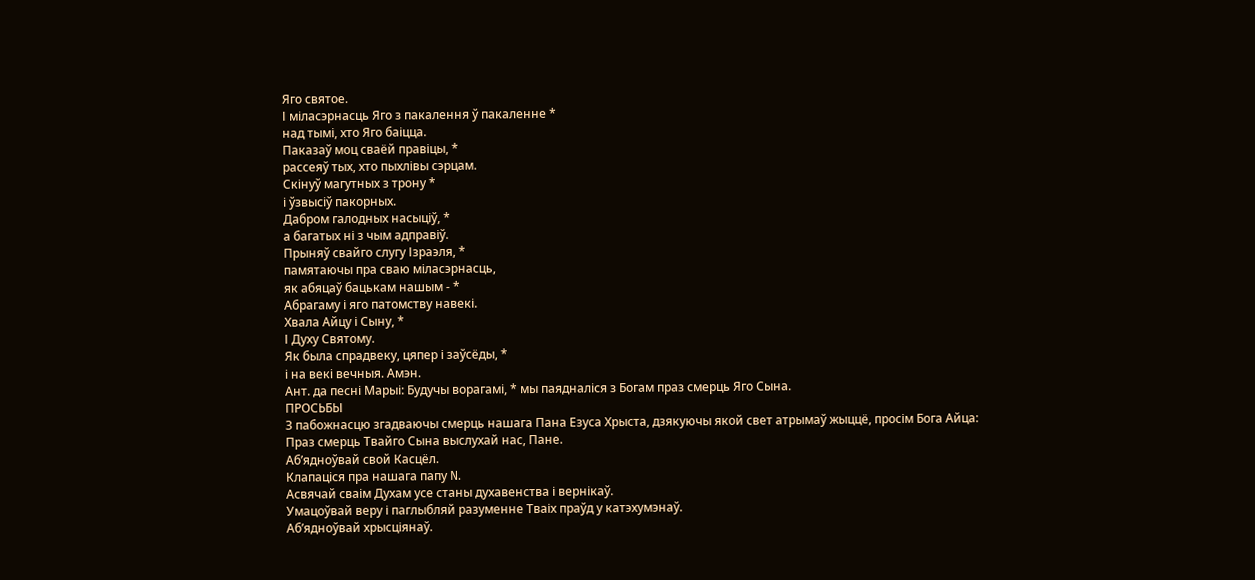Яго святое.
І міласэрнасць Яго з пакалення ў пакаленне *
над тымі, хто Яго баіцца.
Паказаў моц сваёй правіцы, *
рассеяў тых, хто пыхлівы сэрцам.
Скінуў магутных з трону *
і ўзвысіў пакорных.
Дабром галодных насыціў, *
а багатых ні з чым адправіў.
Прыняў свайго слугу Ізраэля, *
памятаючы пра сваю міласэрнасць,
як абяцаў бацькам нашым - *
Абрагаму і яго патомству навекі.
Хвала Айцу і Сыну, *
І Духу Святому.
Як была спрадвеку, цяпер і заўсёды, *
і на векі вечныя. Амэн.
Ант. да песні Марыі: Будучы ворагамі, * мы паядналіся з Богам праз смерць Яго Сына.
ПРОСЬБЫ
З пабожнасцю згадваючы смерць нашага Пана Езуса Хрыста, дзякуючы якой свет атрымаў жыццё, просім Бога Айца:
Праз смерць Твайго Сына выслухай нас, Пане.
Аб’ядноўвай свой Касцёл.
Клапаціся пра нашага папу N.
Асвячай сваім Духам усе станы духавенства і вернікаў.
Умацоўвай веру і паглыбляй разуменне Тваіх праўд у катэхумэнаў.
Аб’ядноўвай хрысціянаў.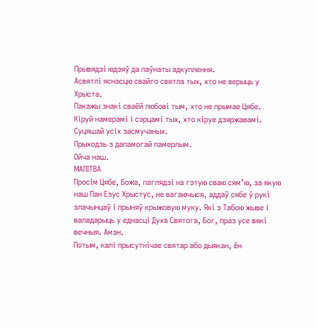Прывядзі юдэяў да паўнаты адкуплення.
Асвятлі яснасцю свайго святла тых, хто не верыць у Хрыста.
Пакажы знакі сваёй любові тым, хто не прымае Цябе.
Кіруй намерамі і сэрцамі тых, хто кіруе дзяржавамі.
Суцяшай усіх засмучаных.
Прыходзь з дапамогай памерлым.
Ойча наш.
МАЛІТВА
Просім Цябе, Божа, паглядзі на гэтую сваю сям’ю, за якую наш Пан Езус Хрыстус, не вагаючыся, аддаў сябе ў рукі злачынцаў і прыняў крыжовую муку. Які з Табою жыве і валадарыць у еднасці Духа Святога, Бог, праз усе вякі вечныя. Амэн.
Потым, калі прысутнічае святар або дыякан, ён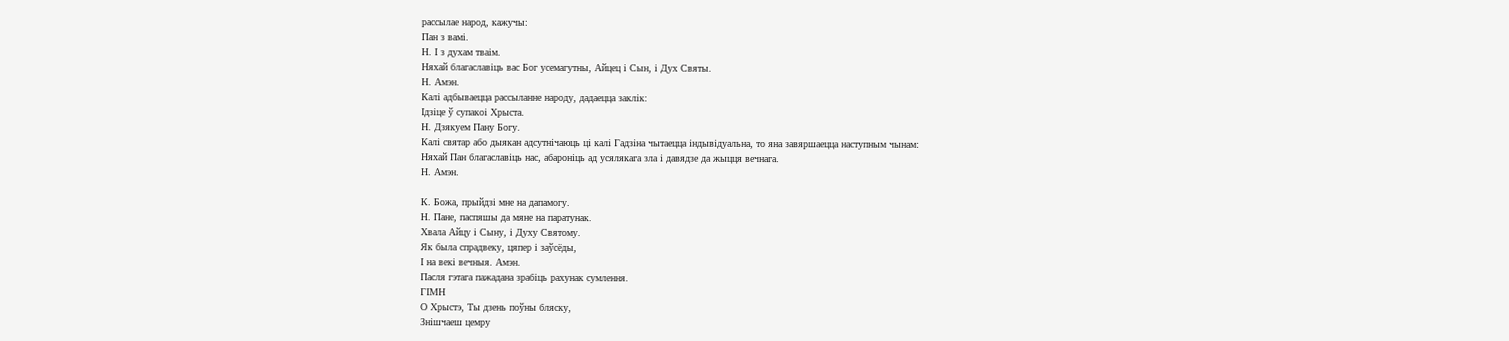рассылае народ, кажучы:
Пан з вамі.
Н. І з духам тваім.
Няхай благаславіць вас Бог усемагутны, Айцец і Сын, і Дух Святы.
Н. Амэн.
Калі адбываецца рассыланне народу, дадаецца заклік:
Ідзіце ў супакоі Хрыста.
Н. Дзякуем Пану Богу.
Калі святар або дыякан адсутнічаюць ці калі Гадзіна чытаецца індывідуальна, то яна завяршаецца наступным чынам:
Няхай Пан благаславіць нас, абароніць ад усялякага зла і давядзе да жыцця вечнага.
Н. Амэн.

К. Божа, прыйдзі мне на дапамогу.
Н. Пане, паспяшы да мяне на паратунак.
Хвала Айцу і Сыну, і Духу Святому.
Як была спрадвеку, цяпер і заўсёды,
І на векі вечныя. Амэн.
Пасля гэтага пажадана зрабіць рахунак сумлення.
ГІМН
О Хрыстэ, Ты дзень поўны бляску,
Знішчаеш цемру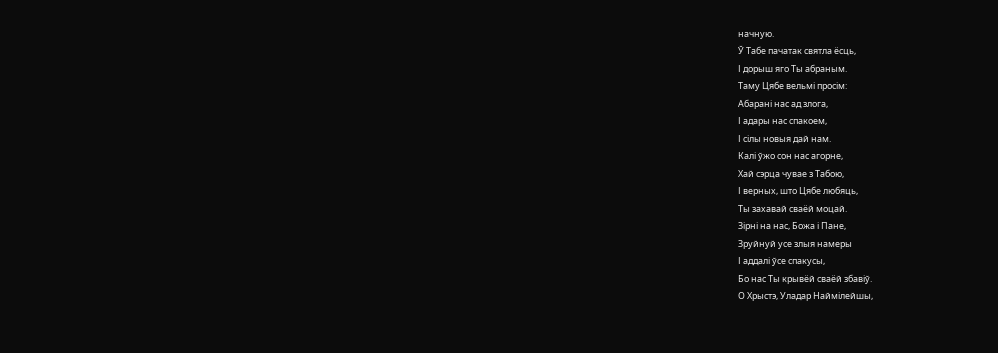начную.
Ў Табе пачатак святла ёсць,
І дорыш яго Ты абраным.
Таму Цябе вельмі просім:
Абарані нас ад злога,
І адары нас спакоем,
І сілы новыя дай нам.
Калі ўжо сон нас агорне,
Хай сэрца чувае з Табою,
І верных, што Цябе любяць,
Ты захавай сваёй моцай.
Зірні на нас, Божа і Пане,
Зруйнуй усе злыя намеры
І аддалі ўсе спакусы,
Бо нас Ты крывёй сваёй збавіў.
О Хрыстэ, Уладар Наймілейшы,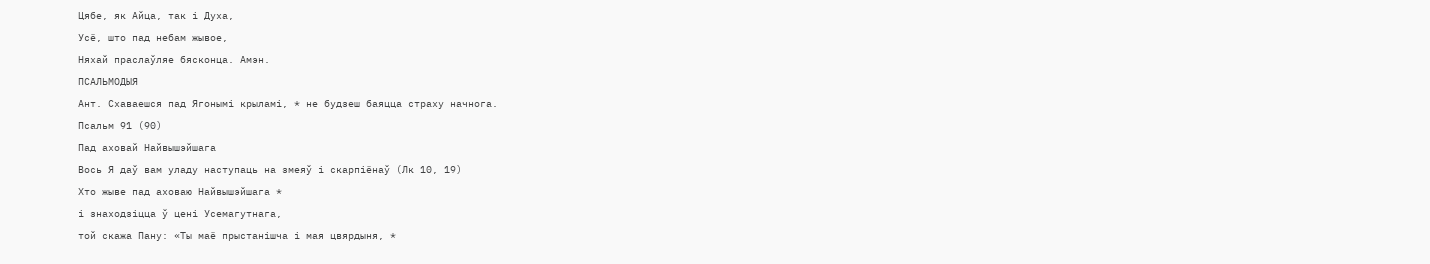Цябе, як Айца, так і Духа,
Усё, што пад небам жывое,
Няхай праслаўляе бясконца. Амэн.
ПСАЛЬМОДЫЯ
Ант. Схаваешся пад Ягонымі крыламі, * не будзеш баяцца страху начнога.
Псальм 91 (90)
Пад аховай Найвышэйшага
Вось Я даў вам уладу наступаць на змеяў і скарпіёнаў (Лк 10, 19)
Хто жыве пад аховаю Найвышэйшага *
і знаходзіцца ў цені Усемагутнага,
той скажа Пану: «Ты маё прыстанішча і мая цвярдыня, *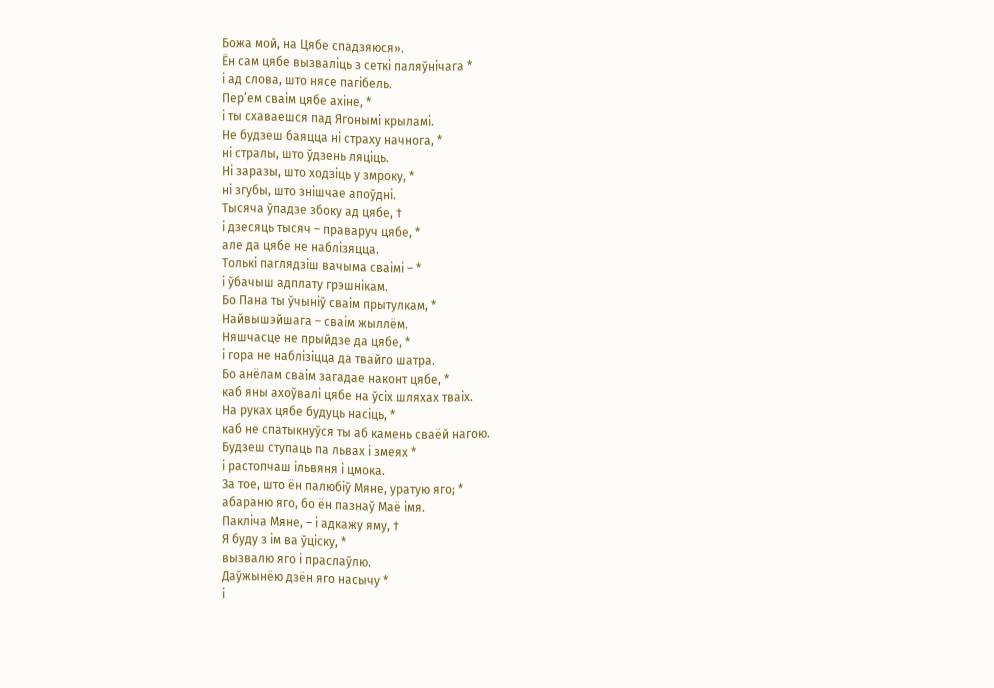Божа мой, на Цябе спадзяюся».
Ён сам цябе вызваліць з сеткі паляўнічага *
і ад слова, што нясе пагібель.
Пер’ем сваім цябе ахіне, *
і ты схаваешся пад Ягонымі крыламі.
Не будзеш баяцца ні страху начнога, *
ні стралы, што ўдзень ляціць.
Ні заразы, што ходзіць у змроку, *
ні згубы, што знішчае апоўдні.
Тысяча ўпадзе збоку ад цябе, †
і дзесяць тысяч – праваруч цябе, *
але да цябе не наблізяцца.
Толькі паглядзіш вачыма сваімі – *
і ўбачыш адплату грэшнікам.
Бо Пана ты ўчыніў сваім прытулкам, *
Найвышэйшага – сваім жыллём.
Няшчасце не прыйдзе да цябе, *
і гора не наблізіцца да твайго шатра.
Бо анёлам сваім загадае наконт цябе, *
каб яны ахоўвалі цябе на ўсіх шляхах тваіх.
На руках цябе будуць насіць, *
каб не спатыкнуўся ты аб камень сваёй нагою.
Будзеш ступаць па львах і змеях *
і растопчаш ільвяня і цмока.
За тое, што ён палюбіў Мяне, уратую яго; *
абараню яго, бо ён пазнаў Маё імя.
Пакліча Мяне, – і адкажу яму, †
Я буду з ім ва ўціску, *
вызвалю яго і праслаўлю.
Даўжынёю дзён яго насычу *
і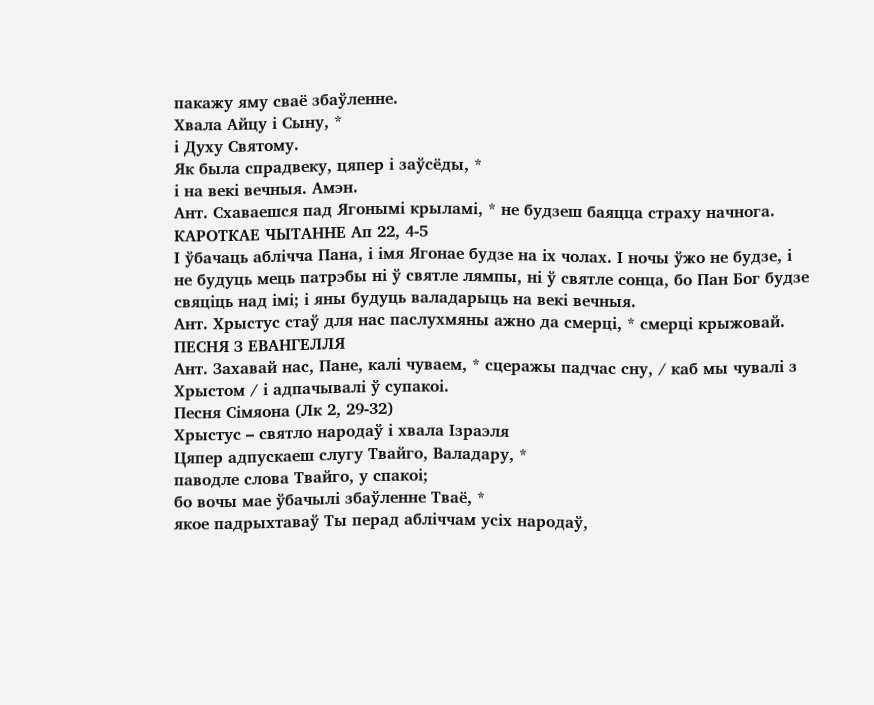пакажу яму сваё збаўленне.
Хвала Айцу і Сыну, *
і Духу Святому.
Як была спрадвеку, цяпер і заўсёды, *
і на векі вечныя. Амэн.
Ант. Схаваешся пад Ягонымі крыламі, * не будзеш баяцца страху начнога.
КАРОТКАЕ ЧЫТАННЕ Ап 22, 4-5
І ўбачаць аблічча Пана, і імя Ягонае будзе на іх чолах. І ночы ўжо не будзе, і не будуць мець патрэбы ні ў святле лямпы, ні ў святле сонца, бо Пан Бог будзе свяціць над імі; і яны будуць валадарыць на векі вечныя.
Ант. Хрыстус стаў для нас паслухмяны ажно да смерці, * смерці крыжовай.
ПЕСНЯ З ЕВАНГЕЛЛЯ
Ант. Захавай нас, Пане, калі чуваем, * сцеражы падчас сну, / каб мы чувалі з Хрыстом / і адпачывалі ў супакоі.
Песня Сімяона (Лк 2, 29-32)
Хрыстус – святло народаў і хвала Ізраэля
Цяпер адпускаеш слугу Твайго, Валадару, *
паводле слова Твайго, у спакоі;
бо вочы мае ўбачылі збаўленне Тваё, *
якое падрыхтаваў Ты перад абліччам усіх народаў,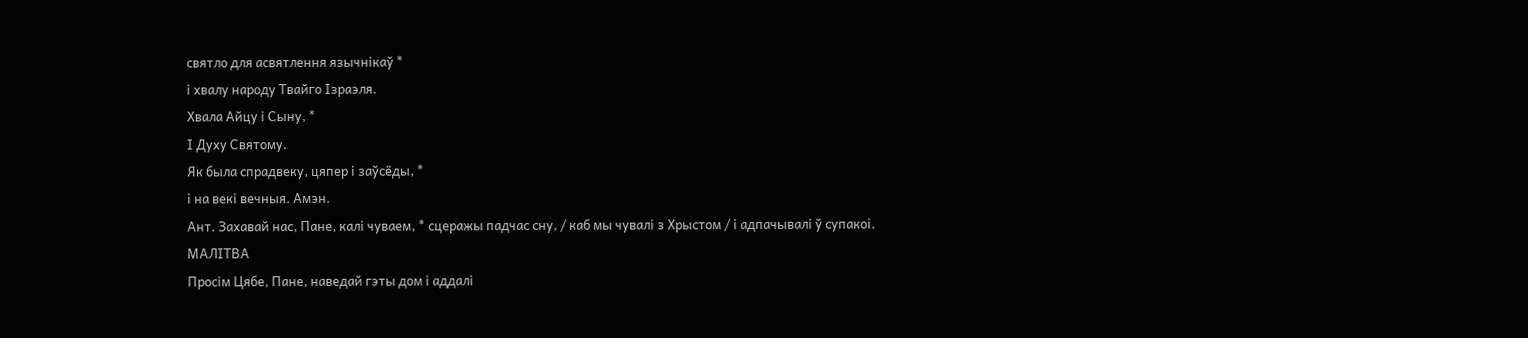святло для асвятлення язычнікаў *
і хвалу народу Твайго Ізраэля.
Хвала Айцу і Сыну, *
І Духу Святому.
Як была спрадвеку, цяпер і заўсёды, *
і на векі вечныя. Амэн.
Ант. Захавай нас, Пане, калі чуваем, * сцеражы падчас сну, / каб мы чувалі з Хрыстом / і адпачывалі ў супакоі.
МАЛІТВА
Просім Цябе, Пане, наведай гэты дом і аддалі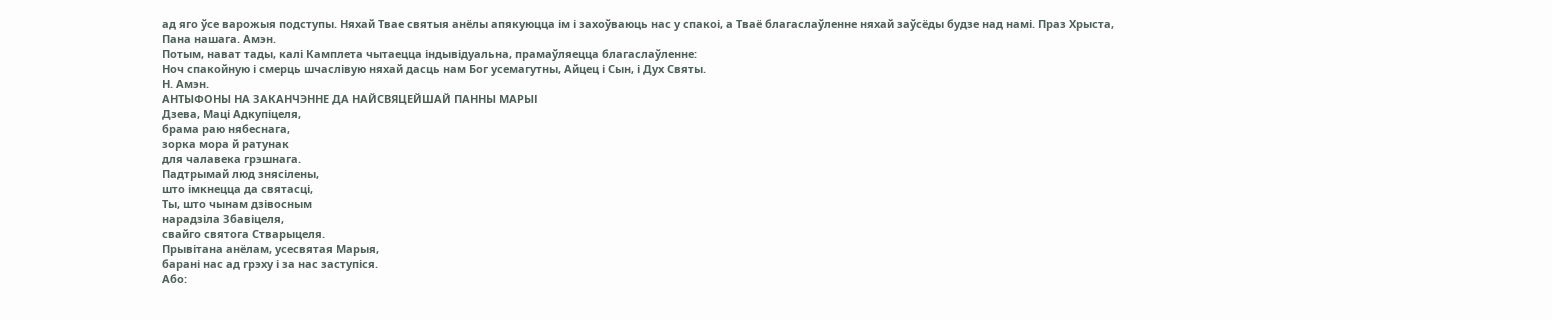ад яго ўсе варожыя подступы. Няхай Твае святыя анёлы апякуюцца ім і захоўваюць нас у спакоі, а Тваё благаслаўленне няхай заўсёды будзе над намі. Праз Хрыста, Пана нашага. Амэн.
Потым, нават тады, калі Камплета чытаецца індывідуальна, прамаўляецца благаслаўленне:
Ноч спакойную і смерць шчаслівую няхай дасць нам Бог усемагутны, Айцец і Сын, і Дух Святы.
Н. Амэн.
АНТЫФОНЫ НА ЗАКАНЧЭННЕ ДА НАЙСВЯЦЕЙШАЙ ПАННЫ МАРЫІ
Дзева, Маці Адкупіцеля,
брама раю нябеснага,
зорка мора й ратунак
для чалавека грэшнага.
Падтрымай люд знясілены,
што імкнецца да святасці,
Ты, што чынам дзівосным
нарадзіла Збавіцеля,
свайго святога Стварыцеля.
Прывітана анёлам, усесвятая Марыя,
барані нас ад грэху і за нас заступіся.
Або: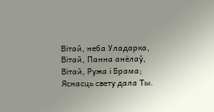Вітай, неба Уладарка,
Вітай, Панна анёлаў,
Вітай, Ружа і Брама;
Яснасць свету дала Ты.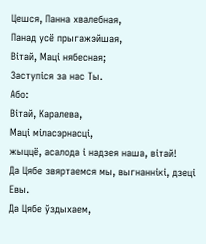Цешся, Панна хвалебная,
Панад усё прыгажэйшая,
Вітай, Маці нябесная;
Заступіся за нас Ты.
Або:
Вітай, Каралева,
Маці міласэрнасці,
жыццё, асалода і надзея наша, вітай!
Да Цябе звяртаемся мы, выгнаннікі, дзеці Евы.
Да Цябе ўздыхаем,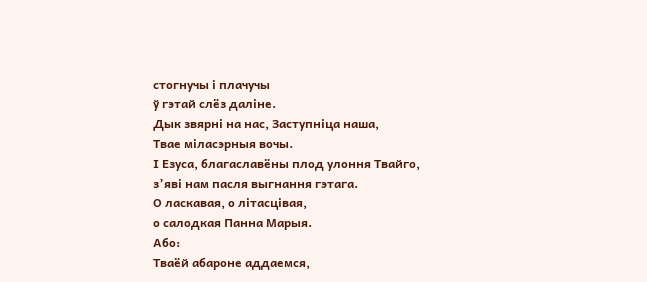стогнучы і плачучы
ў гэтай слёз даліне.
Дык звярні на нас, Заступніца наша,
Твае міласэрныя вочы.
І Езуса, благаславёны плод улоння Твайго,
з’яві нам пасля выгнання гэтага.
О ласкавая, о літасцівая,
о салодкая Панна Марыя.
Або:
Тваёй абароне аддаемся,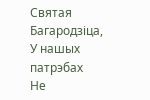Святая Багародзіца,
У нашых патрэбах
Не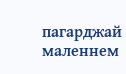пагарджай маленнем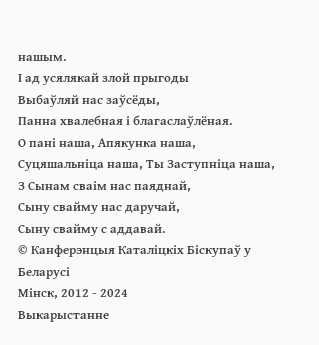нашым.
І ад усялякай злой прыгоды
Выбаўляй нас заўсёды,
Панна хвалебная і благаслаўлёная.
О пані наша, Апякунка наша,
Суцяшальніца наша, Ты Заступніца наша,
З Сынам сваім нас паяднай,
Сыну свайму нас даручай,
Сыну свайму с аддавай.
© Канферэнцыя Каталіцкіх Біскупаў у Беларусі
Мінск, 2012 - 2024
Выкарыстанне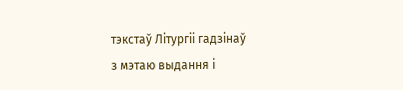тэкстаў Літургіі гадзінаў
з мэтаю выдання і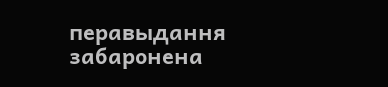перавыдання забаронена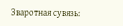Зваротная сувязь: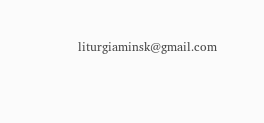liturgiaminsk@gmail.com